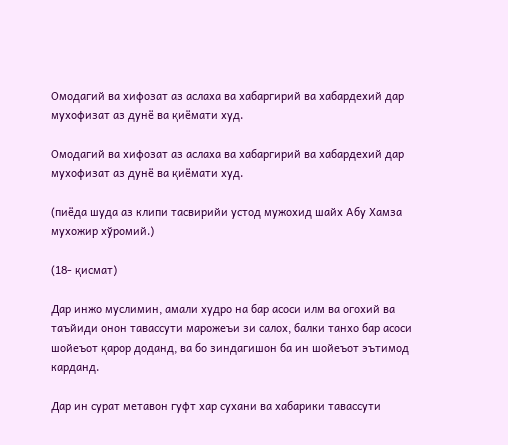Омодагий ва хифозат аз аслаха ва хабаргирий ва хабардехий дар мухофизат аз дунё ва қиёмати худ.

Омодагий ва хифозат аз аслаха ва хабаргирий ва хабардехий дар мухофизат аз дунё ва қиёмати худ.

(пиёда шуда аз клипи тасвирийи устод мужохид шайх Абу Хамза мухожир хўромий.)

(18- қисмат)

Дар инжо муслимин, амали худро на бар асоси илм ва огохий ва таъйиди онон тавассути марожеъи зи салох, балки танхо бар асоси шойеъот қарор доданд, ва бо зиндагишон ба ин шойеъот эътимод карданд.

Дар ин сурат метавон гуфт хар сухани ва хабарики тавассути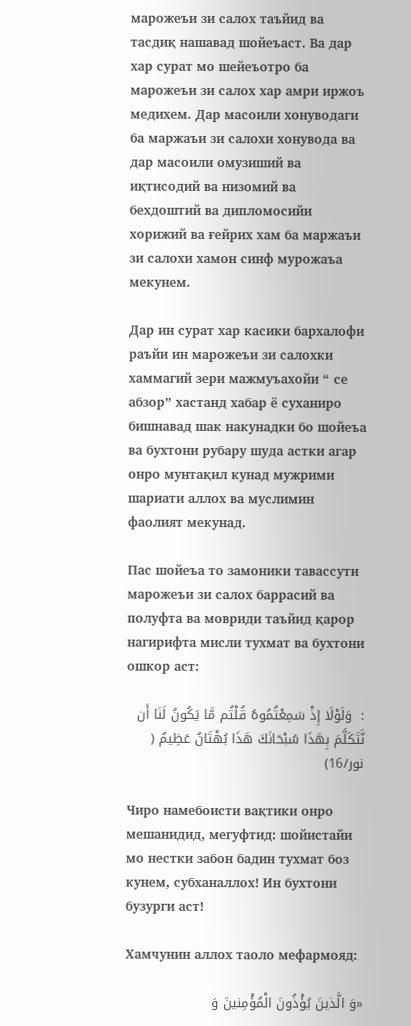марожеъи зи салох таъйид ва тасдиқ нашавад шойеъаст. Ва дар хар сурат мо шейеъотро ба марожеъи зи салох хар амри иржоъ медихем. Дар масоили хонуводаги ба маржаъи зи салохи хонувода ва дар масоили омузиший ва иқтисодий ва низомий ва бехдоштий ва дипломосийи хорижий ва ғейрих хам ба маржаъи зи салохи хамон синф мурожаъа мекунем.

Дар ин сурат хар касики бархалофи раъйи ин марожеъи зи салохки хаммагий зери мажмуъахойи “ се абзор” хастанд хабар ё суханиро бишнавад шак накунадки бо шойеъа ва бухтони рубару шуда астки агар онро мунтақил кунад мужрими шариати аллох ва муслимин фаолият мекунад.

Пас шойеъа то замоники тавассути марожеъи зи салох баррасий ва полуфта ва мовриди таъйид қарор нагирифта мисли тухмат ва бухтони ошкор аст:

:  وَلَوْلَا إِذْ سَمِعْتُمُوهُ قُلْتُم مَّا يَكُونُ لَنَا أَن نَّتَكَلَّمَ بِهَذَا سُبْحَانَكَ هَذَا بُهْتَانٌ عَظِيمٌ ( نور/16)

Чиро намебоисти вақтики онро мешанидид, мегуфтид: шойистайи мо нестки забон бадин тухмат боз кунем, субханаллох! Ин бухтони бузурги аст!

Хамчунин аллох таоло мефармояд:

«وَ الَّذینَ یُؤْذُونَ الْمُؤْمِنینَ وَ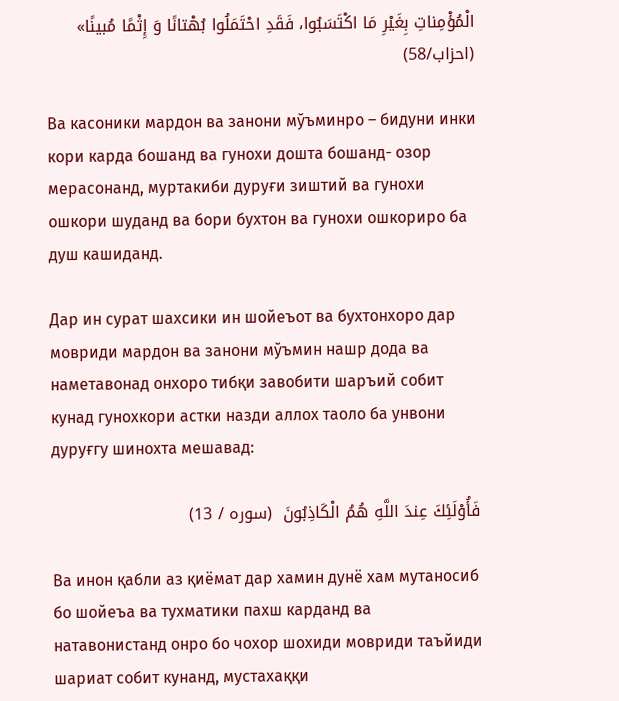الْمُؤْمِناتِ بِغَیْرِ مَا اکْتَسَبُوا، فَقَدِ احْتَمَلُوا بُهْتانًا وَ إِثْمًا مُبینًا» (احزاب/58)

Ва касоники мардон ва занони мўъминро – бидуни инки кори карда бошанд ва гунохи дошта бошанд- озор мерасонанд, муртакиби дуруғи зиштий ва гунохи ошкори шуданд ва бори бухтон ва гунохи ошкориро ба душ кашиданд.

Дар ин сурат шахсики ин шойеъот ва бухтонхоро дар мовриди мардон ва занони мўъмин нашр дода ва наметавонад онхоро тибқи завобити шаръий собит кунад гунохкори астки назди аллох таоло ба унвони дуруғгу шинохта мешавад:

فَأُوْلَئِكَ عِندَ اللَّهِ هُمُ الْكَاذِبُونَ  (سوره / 13)

Ва инон қабли аз қиёмат дар хамин дунё хам мутаносиб бо шойеъа ва тухматики пахш карданд ва натавонистанд онро бо чохор шохиди мовриди таъйиди шариат собит кунанд, мустахаққи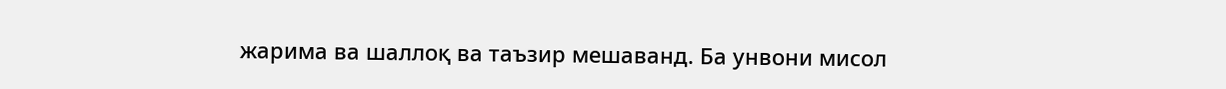жарима ва шаллоқ ва таъзир мешаванд. Ба унвони мисол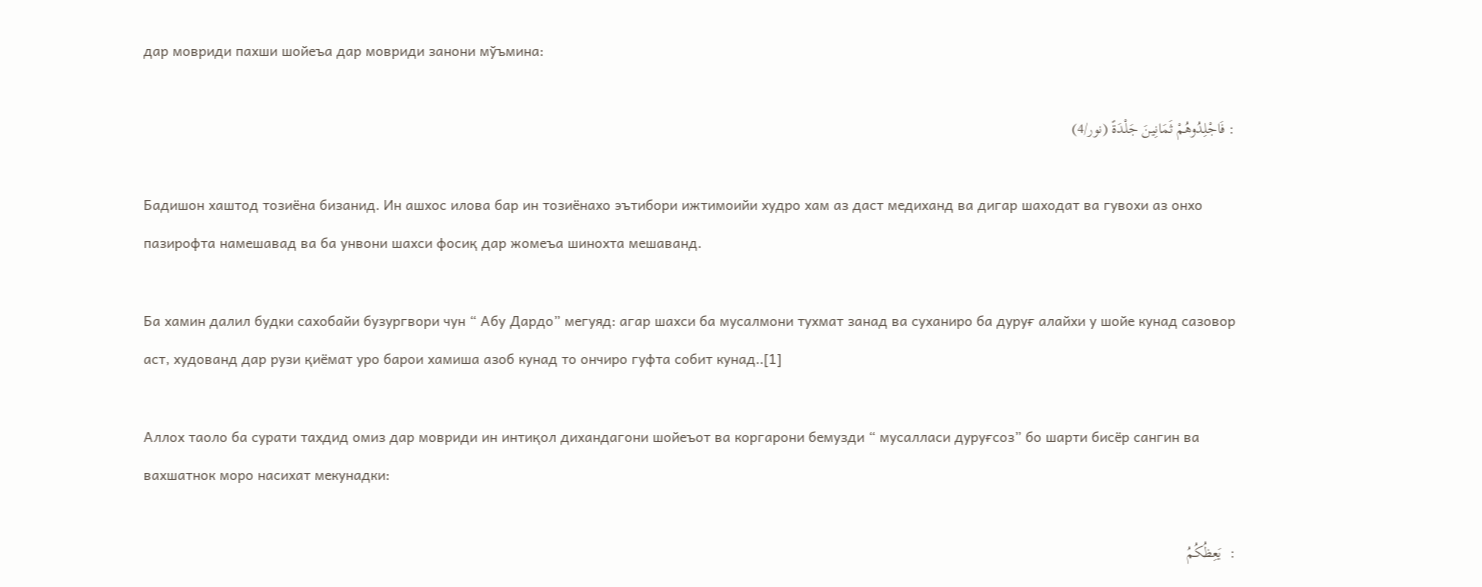дар мовриди пахши шойеъа дар мовриди занони мўъмина:

: فَاجْلِدُوهُمْ ثَمَانِينَ جَلْدَةً (نور/4)

Бадишон хаштод тозиёна бизанид. Ин ашхос илова бар ин тозиёнахо эътибори ижтимоийи худро хам аз даст медиханд ва дигар шаходат ва гувохи аз онхо пазирофта намешавад ва ба унвони шахси фосиқ дар жомеъа шинохта мешаванд.

Ба хамин далил будки сахобайи бузургвори чун “ Абу Дардо” мегуяд: агар шахси ба мусалмони тухмат занад ва суханиро ба дуруғ алайхи у шойе кунад сазовор аст, худованд дар рузи қиёмат уро барои хамиша азоб кунад то ончиро гуфта собит кунад..[1]

Аллох таоло ба сурати тахдид омиз дар мовриди ин интиқол дихандагони шойеъот ва коргарони бемузди “ мусалласи дуруғсоз” бо шарти бисёр сангин ва вахшатнок моро насихат мекунадки:

:  يَعِظُكُمُ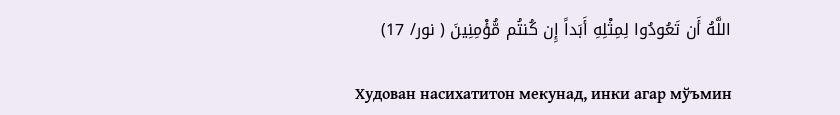اللَّهُ أَن تَعُودُوا لِمِثْلِهِ أَبَداً إِن كُنتُم مُّؤْمِنِينَ ( نور/ 17)

Худован насихатитон мекунад, инки агар мўъмин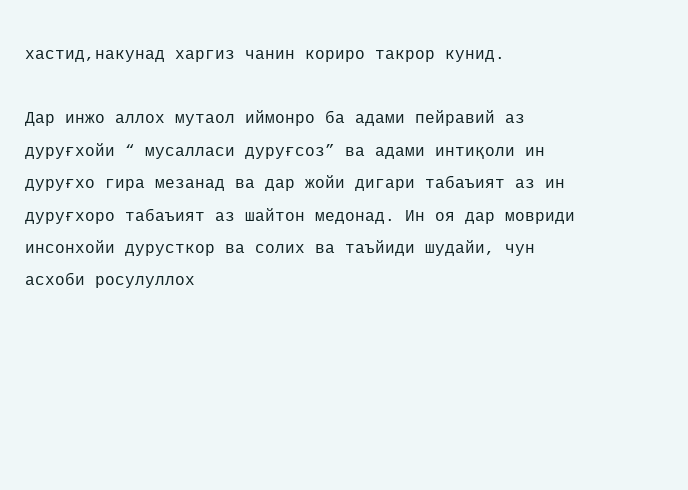хастид,накунад харгиз чанин кориро такрор кунид.

Дар инжо аллох мутаол иймонро ба адами пейравий аз дуруғхойи “ мусалласи дуруғсоз” ва адами интиқоли ин дуруғхо гира мезанад ва дар жойи дигари табаъият аз ин дуруғхоро табаъият аз шайтон медонад. Ин оя дар мовриди инсонхойи дурусткор ва солих ва таъйиди шудайи, чун асхоби росулуллох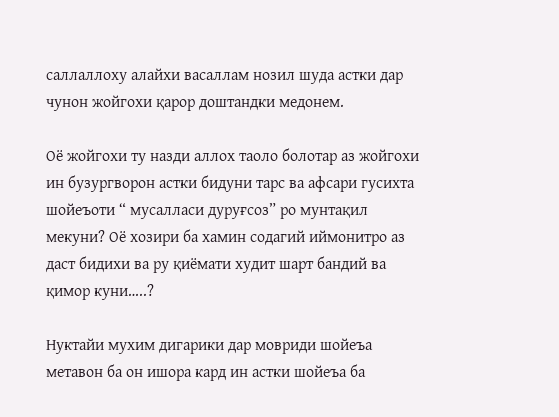саллаллоху алайхи васаллам нозил шуда астки дар чунон жойгохи қарор доштандки медонем.

Оё жойгохи ту назди аллох таоло болотар аз жойгохи ин бузургворон астки бидуни тарс ва афсари гусихта шойеъоти “ мусалласи дуруғсоз” ро мунтақил мекуни? Оё хозири ба хамин содагий иймонитро аз даст бидихи ва ру қиёмати худит шарт бандий ва қимор куни…..?

Нуктайи мухим дигарики дар мовриди шойеъа метавон ба он ишора кард ин астки шойеъа ба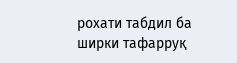рохати табдил ба ширки тафарруқ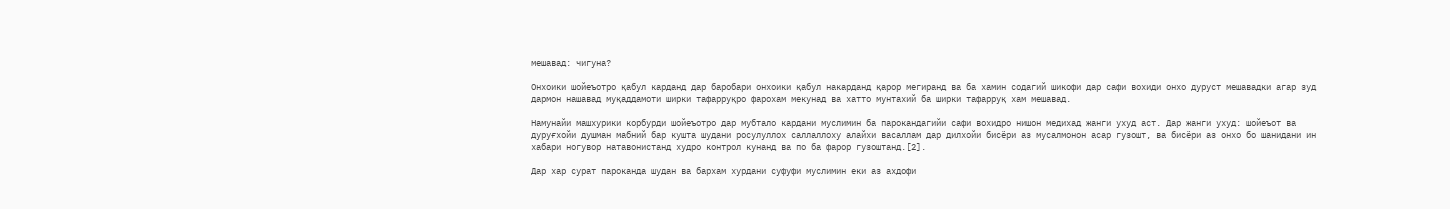мешавад: чигуна?

Онхоики шойеъотро қабул карданд дар баробари онхоики қабул накарданд қарор мегиранд ва ба хамин содагий шикофи дар сафи вохиди онхо дуруст мешавадки агар зуд дармон нашавад муқаддамоти ширки тафарруқро фарохам мекунад ва хатто мунтахий ба ширки тафарруқ хам мешавад.

Намунайи машхурики корбурди шойеъотро дар мубтало кардани муслимин ба парокандагийи сафи вохидро нишон медихад жанги ухуд аст. Дар жанги ухуд: шойеъот ва дуруғхойи душман мабний бар кушта шудани росулуллох саллаллоху алайхи васаллам дар дилхойи бисёри аз мусалмонон асар гузошт, ва бисёри аз онхо бо шанидани ин хабари ногувор натавонистанд худро контрол кунанд ва по ба фарор гузоштанд.[2].

Дар хар сурат пароканда шудан ва бархам хурдани суфуфи муслимин еки аз ахдофи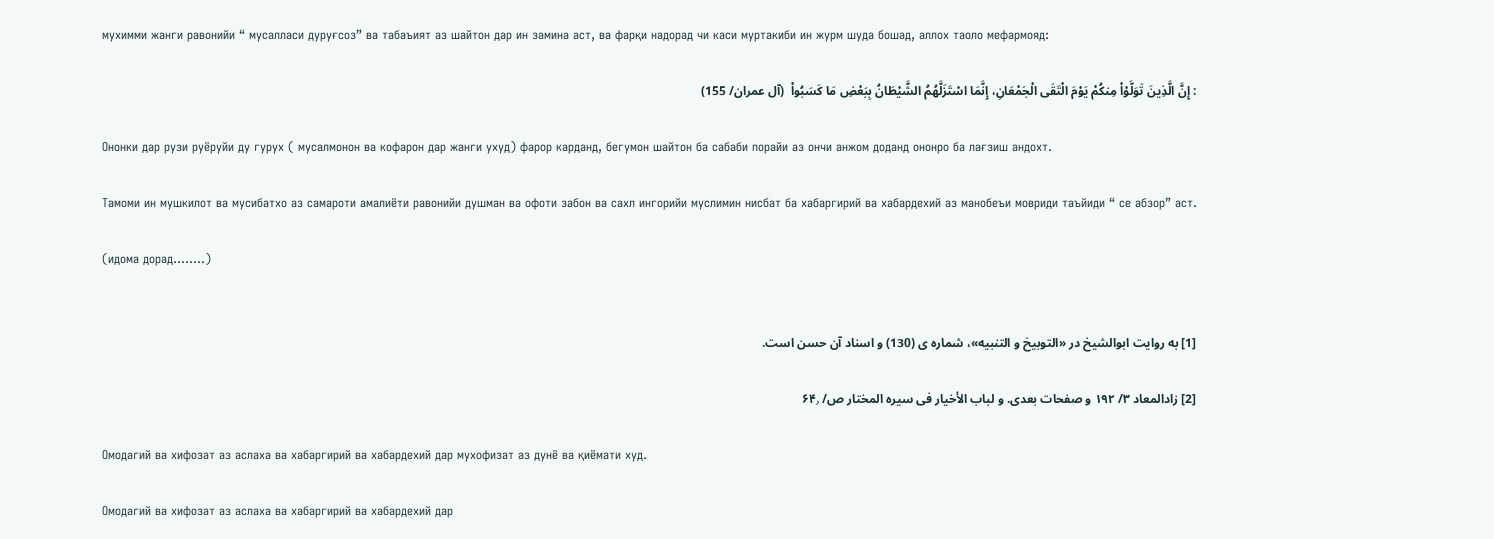мухимми жанги равонийи “ мусалласи дуруғсоз” ва табаъият аз шайтон дар ин замина аст, ва фарқи надорад чи каси муртакиби ин журм шуда бошад, аллох таоло мефармояд:

: إِنَّ الَّذِينَ تَوَلَّوْاْ مِنكُمْ يَوْمَ الْتَقَى الْجَمْعَانِ، إِنَّمَا اسْتَزَلَّهُمُ الشَّيْطَانُ بِبَعْضِ مَا كَسَبُواْ  (آل عمران/ 155)

Ононки дар рузи руёруйи ду гурух ( мусалмонон ва кофарон дар жанги ухуд) фарор карданд, бегумон шайтон ба сабаби порайи аз ончи анжом доданд ононро ба лағзиш андохт.

Тамоми ин мушкилот ва мусибатхо аз самароти амалиёти равонийи душман ва офоти забон ва сахл ингорийи муслимин нисбат ба хабаргирий ва хабардехий аз манобеъи мовриди таъйиди “ се абзор” аст.

(идома дорад……..)


[1] به روایت ابوالشیخ در «التوبیخ و التنبیه»، شماره ی (130) و اسناد آن حسن است.

[2] زادالمعاد ۳/ ۱۹۲ و صفحات بعدی. و لباب الأخیار فی سیره المختار ص/ ۶۴٫

Омодагий ва хифозат аз аслаха ва хабаргирий ва хабардехий дар мухофизат аз дунё ва қиёмати худ.

Омодагий ва хифозат аз аслаха ва хабаргирий ва хабардехий дар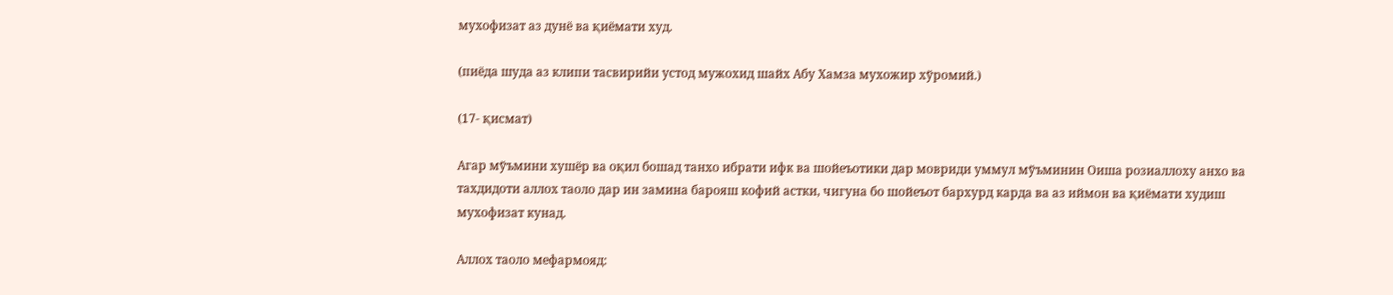мухофизат аз дунё ва қиёмати худ.

(пиёда шуда аз клипи тасвирийи устод мужохид шайх Абу Хамза мухожир хўромий.)

(17- қисмат)

Агар мўъмини хушёр ва оқил бошад танхо ибрати ифк ва шойеъотики дар мовриди уммул мўъминин Оиша розиаллоху анхо ва тахдидоти аллох таоло дар ин замина барояш кофий астки, чигуна бо шойеъот бархурд карда ва аз иймон ва қиёмати худиш мухофизат кунад.

Аллох таоло мефармояд: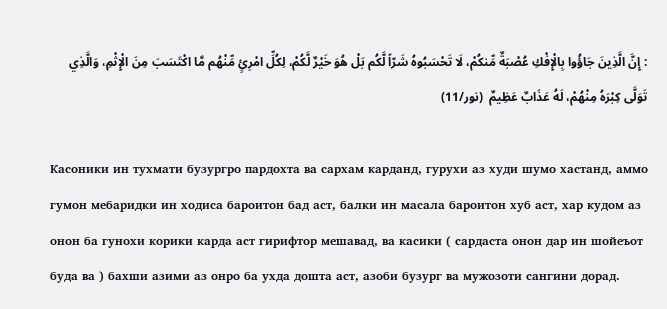: إِنَّ الَّذِينَ جَاؤُوا بِالْإِفْكِ عُصْبَةٌ مِّنكُمْ، لَا تَحْسَبُوهُ شَرّاً لَّكُم بَلْ هُوَ خَيْرٌ لَّكُمْ، لِكُلِّ امْرِئٍ مِّنْهُم مَّا اكْتَسَبَ مِنَ الْإِثْمِ، وَالَّذِي تَوَلَّى كِبْرَهُ مِنْهُمْ، لَهُ عَذَابٌ عَظِيمٌ  (نور/11)

Касоники ин тухмати бузургро пардохта ва сархам карданд, гурухи аз худи шумо хастанд, аммо гумон мебаридки ин ходиса бароитон бад аст, балки ин масала бароитон хуб аст, хар кудом аз онон ба гунохи корики карда аст гирифтор мешавад, ва касики ( сардаста онон дар ин шойеъот буда ва ) бахши азими аз онро ба ухда дошта аст, азоби бузург ва мужозоти сангини дорад.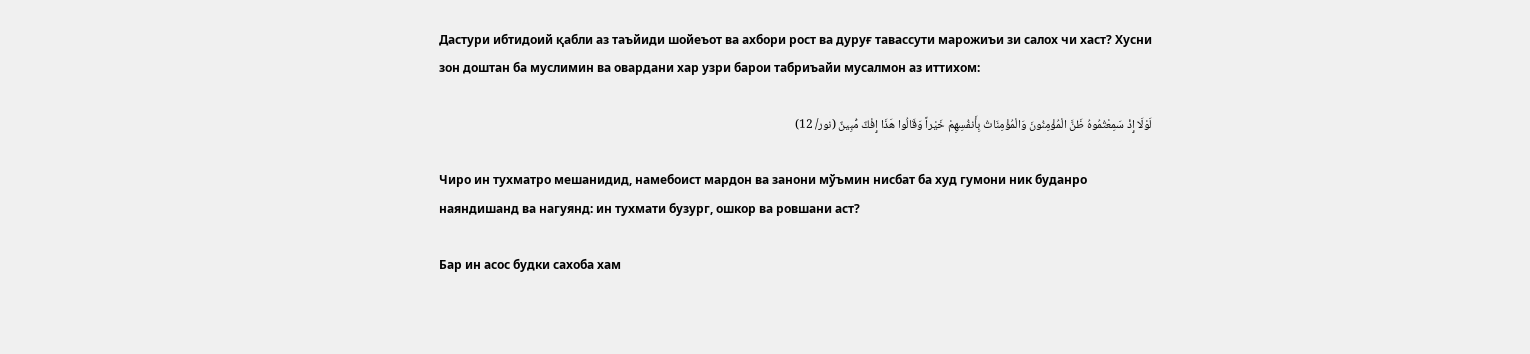Дастури ибтидоий қабли аз таъйиди шойеъот ва ахбори рост ва дуруғ тавассути марожиъи зи салох чи хаст? Хусни зон доштан ба муслимин ва овардани хар узри барои табриъайи мусалмон аз иттихом:

لَوْلَا إِذْ سَمِعْتُمُوهُ ظَنَّ الْمُؤْمِنُونَ وَالْمُؤْمِنَاتُ بِأَنفُسِهِمْ خَيْراً وَقَالُوا هَذَا إِفْكٌ مُّبِينٌ (نور/ 12)

Чиро ин тухматро мешанидид, намебоист мардон ва занони мўъмин нисбат ба худ гумони ник буданро наяндишанд ва нагуянд: ин тухмати бузург, ошкор ва ровшани аст?

Бар ин асос будки сахоба хам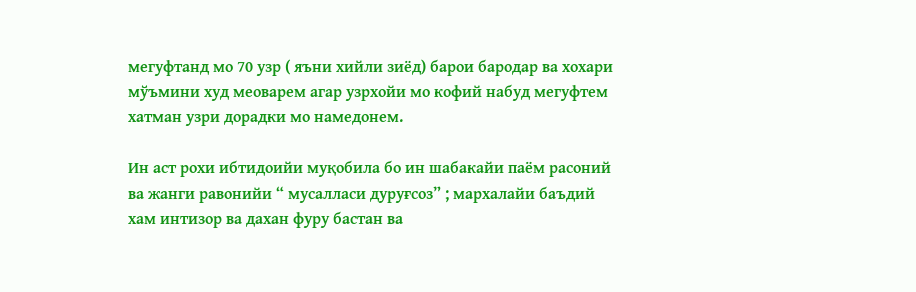мегуфтанд мо 70 узр ( яъни хийли зиёд) барои бародар ва хохари мўъмини худ меоварем агар узрхойи мо кофий набуд мегуфтем хатман узри дорадки мо намедонем.

Ин аст рохи ибтидоийи муқобила бо ин шабакайи паём расоний ва жанги равонийи “ мусалласи дуруғсоз” ; мархалайи баъдий хам интизор ва дахан фуру бастан ва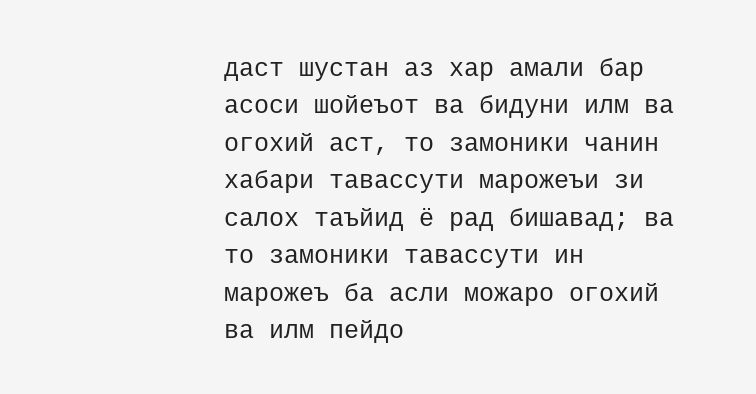даст шустан аз хар амали бар асоси шойеъот ва бидуни илм ва огохий аст, то замоники чанин хабари тавассути марожеъи зи салох таъйид ё рад бишавад; ва то замоники тавассути ин марожеъ ба асли можаро огохий ва илм пейдо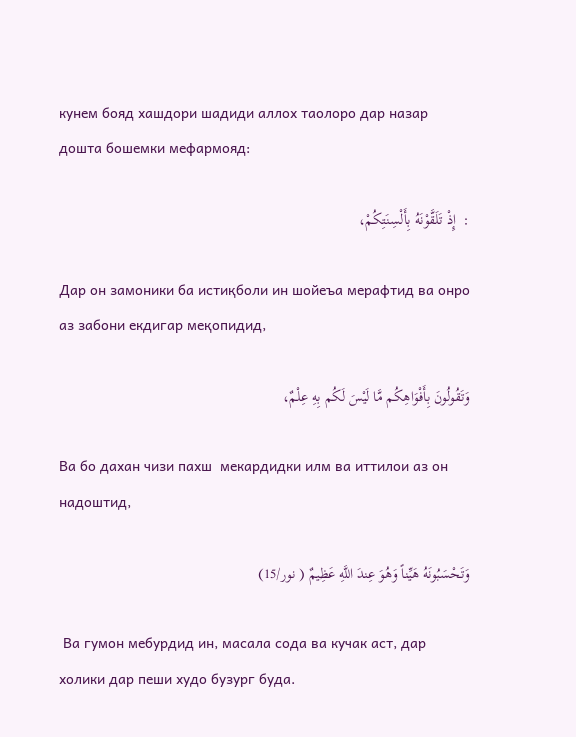кунем бояд хашдори шадиди аллох таолоро дар назар дошта бошемки мефармояд:

:  إِذْ تَلَقَّوْنَهُ بِأَلْسِنَتِكُمْ،

Дар он замоники ба истиқболи ин шойеъа мерафтид ва онро аз забони екдигар меқопидид,

وَتَقُولُونَ بِأَفْوَاهِكُم مَّا لَيْسَ لَكُم بِهِ عِلْمٌ،

Ва бо дахан чизи пахш  мекардидки илм ва иттилои аз он надоштид,

وَتَحْسَبُونَهُ هَيِّناً وَهُوَ عِندَ اللَّهِ عَظِيمٌ ( نور/15)

 Ва гумон мебурдид ин, масала сода ва кучак аст, дар холики дар пеши худо бузург буда.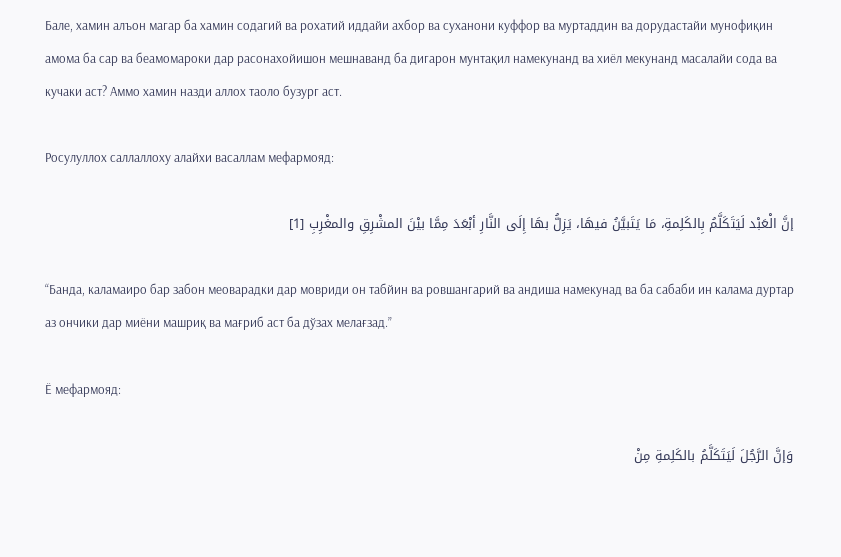Бале, хамин алъон магар ба хамин содагий ва рохатий иддайи ахбор ва суханони куффор ва муртаддин ва дорудастайи мунофиқин амома ба сар ва беамомароки дар расонахойишон мешнаванд ба дигарон мунтақил намекунанд ва хиёл мекунанд масалайи сода ва кучаки аст? Аммо хамин назди аллох таоло бузург аст.

Росулуллох саллаллоху алайхи васаллам мефармояд:

إنَّ الْعَبْد لَيَتَكَلَّمُ بِالكَلِمةِ، مَا يَتَبيَّنُ فيهَا، يَزِلُّ بهَا إِلَى النَّارِ أبْعَدَ مِمَّا بيْنَ المشْرِقِ والمغْرِبِ [1]

“Банда, каламаиро бар забон меоварадки дар мовриди он табйин ва ровшангарий ва андиша намекунад ва ба сабаби ин калама дуртар аз ончики дар миёни машриқ ва мағриб аст ба дўзах мелағзад.”

Ё мефармояд:

وَإنَّ الرَّجُلَ لَيَتَكَلَّمُ بالكَلِمةِ مِنْ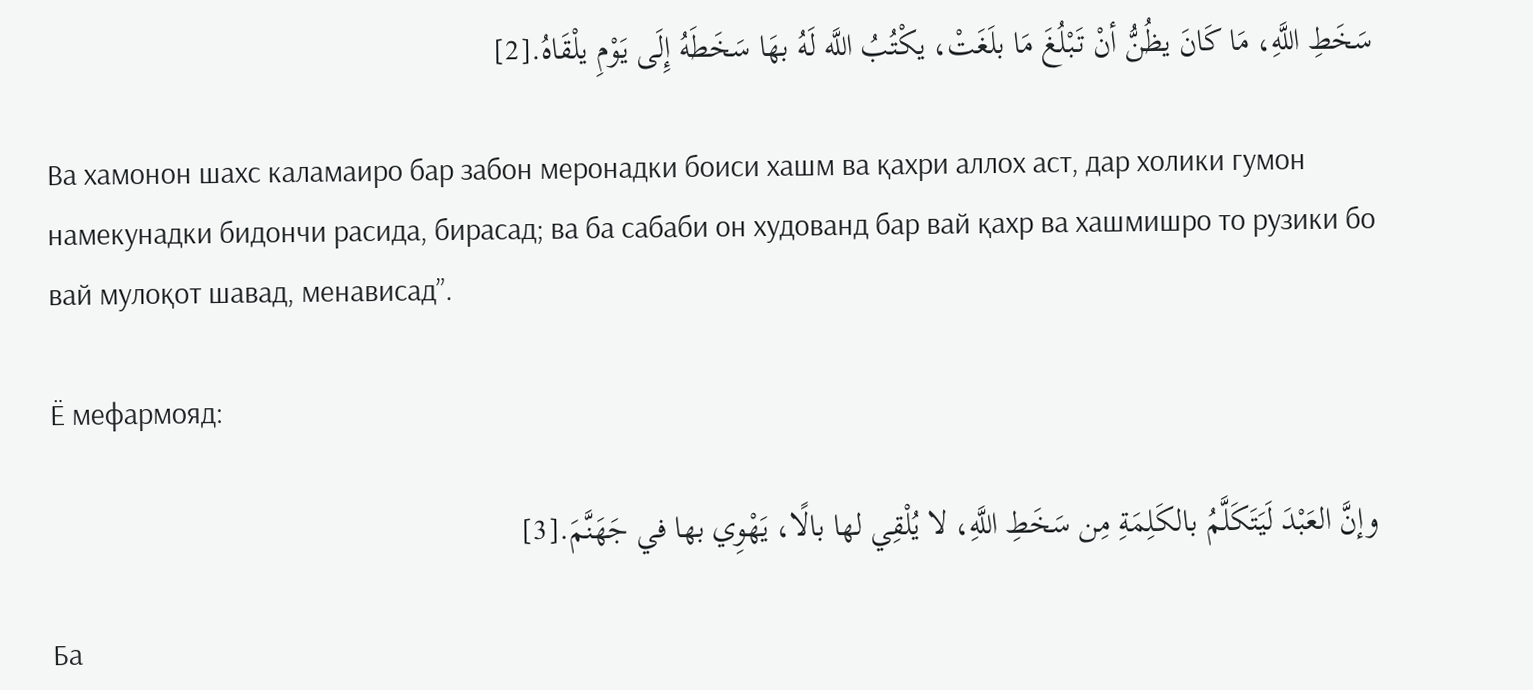سَخَطِ اللَّهِ، مَا كَانَ يظُنُّ أنْ تَبْلُغَ مَا بلَغَتْ، يكْتُبُ اللَّه لَهُ بهَا سَخَطَهُ إِلَى يَوْمِ يلْقَاهُ.[2]

Ва хамонон шахс каламаиро бар забон меронадки боиси хашм ва қахри аллох аст, дар холики гумон намекунадки бидончи расида, бирасад; ва ба сабаби он худованд бар вай қахр ва хашмишро то рузики бо вай мулоқот шавад, менависад”.

Ё мефармояд:

وإنَّ العَبْدَ لَيَتَكَلَّمُ بالكَلِمَةِ مِن سَخَطِ اللَّهِ، لا يُلْقِي لها بالًا، يَهْوِي بها في جَهَنَّمَ.[3]

Ба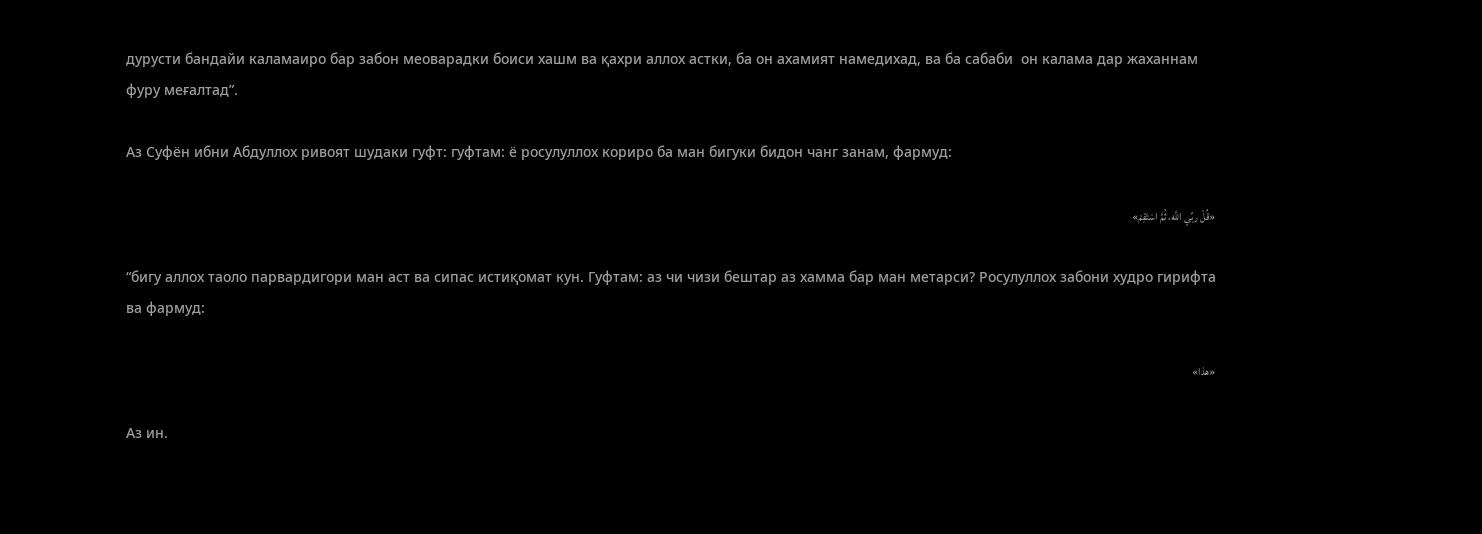дурусти бандайи каламаиро бар забон меоварадки боиси хашм ва қахри аллох астки, ба он ахамият намедихад, ва ба сабаби  он калама дар жаханнам фуру меғалтад”.

Аз Суфён ибни Абдуллох ривоят шудаки гуфт: гуфтам: ё росулуллох кориро ба ман бигуки бидон чанг занам, фармуд:

«قُلْ ربِّي اللَّه، ثُمَّ اسْتَقِمْ»

“бигу аллох таоло парвардигори ман аст ва сипас истиқомат кун. Гуфтам: аз чи чизи бештар аз хамма бар ман метарси? Росулуллох забони худро гирифта ва фармуд:

«هذا»

Аз ин.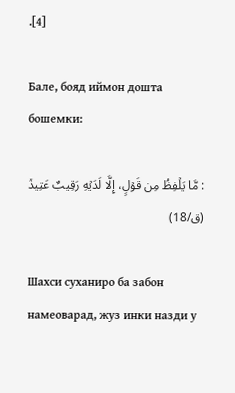.[4]

Бале, бояд иймон дошта бошемки:

: مَّا يَلۡفِظُ مِن قَوۡلٍ، إِلَّا لَدَيۡهِ رَقِيبٌ عَتِيدٞ (ق/18)

Шахси суханиро ба забон намеоварад, жуз инки назди у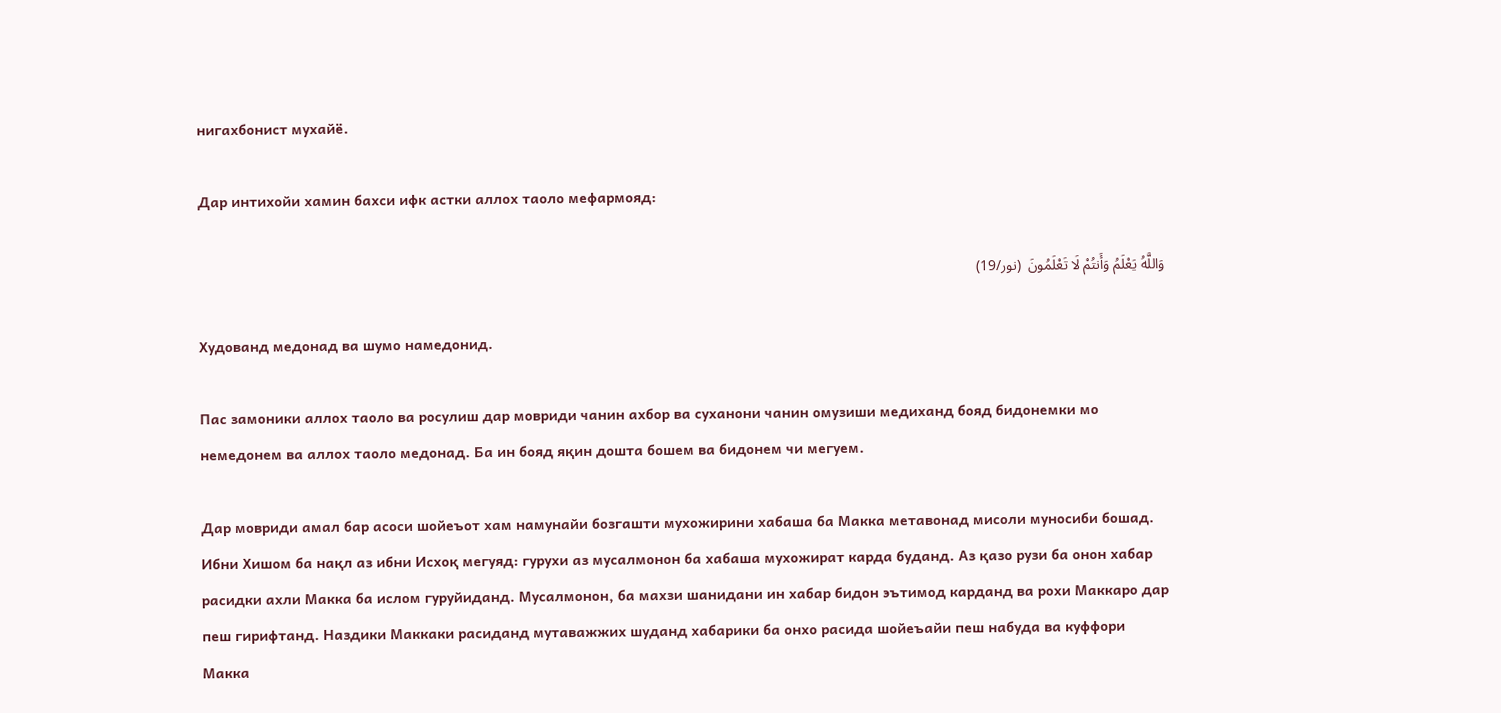нигахбонист мухайё.

Дар интихойи хамин бахси ифк астки аллох таоло мефармояд:

وَاللَّهُ يَعْلَمُ وَأَنتُمْ لَا تَعْلَمُونَ  (نور/19)

Худованд медонад ва шумо намедонид.

Пас замоники аллох таоло ва росулиш дар мовриди чанин ахбор ва суханони чанин омузиши медиханд бояд бидонемки мо немедонем ва аллох таоло медонад. Ба ин бояд яқин дошта бошем ва бидонем чи мегуем.

Дар мовриди амал бар асоси шойеъот хам намунайи бозгашти мухожирини хабаша ба Макка метавонад мисоли муносиби бошад. Ибни Хишом ба нақл аз ибни Исхоқ мегуяд: гурухи аз мусалмонон ба хабаша мухожират карда буданд. Аз қазо рузи ба онон хабар расидки ахли Макка ба ислом гуруйиданд. Мусалмонон, ба махзи шанидани ин хабар бидон эътимод карданд ва рохи Маккаро дар пеш гирифтанд. Наздики Маккаки расиданд мутаважжих шуданд хабарики ба онхо расида шойеъайи пеш набуда ва куффори Макка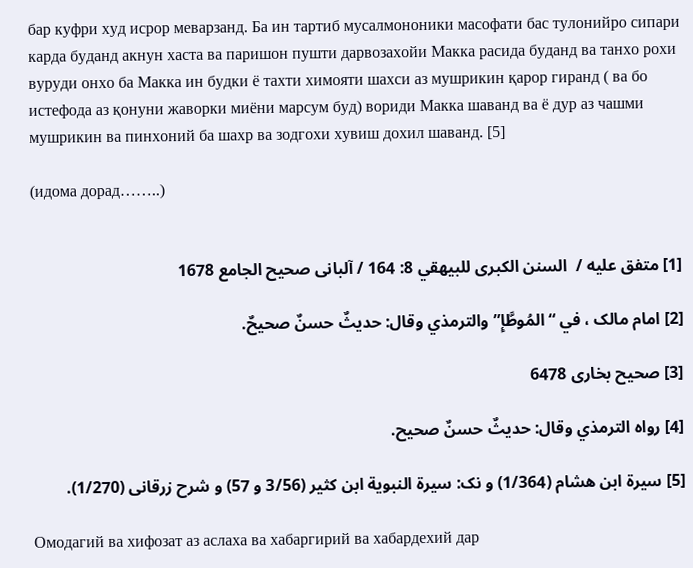бар куфри худ исрор меварзанд. Ба ин тартиб мусалмононики масофати бас тулонийро сипари карда буданд акнун хаста ва паришон пушти дарвозахойи Макка расида буданд ва танхо рохи вуруди онхо ба Макка ин будки ё тахти химояти шахси аз мушрикин қарор гиранд ( ва бо истефода аз қонуни жаворки миёни марсум буд) вориди Макка шаванд ва ё дур аз чашми мушрикин ва пинхоний ба шахр ва зодгохи хувиш дохил шаванд. [5]

(идома дорад……..)


[1] متفق علیه /  السنن الكبرى للبيهقي 8: 164 / آلبانی صحیح الجامع 1678

[2] امام مالک ، في “المُوطَّإِ” والترمذي وقال: حديثٌ حسنٌ صحيحٌ.

[3] صحیح بخاری 6478

[4] رواه الترمذي وقال: حديثٌ حسنٌ صحيح.

[5] سیرة ابن هشام (1/364) و نک: سیرة النبویة ابن کثیر (3/56 و 57) و شرح زرقانی (1/270).

Омодагий ва хифозат аз аслаха ва хабаргирий ва хабардехий дар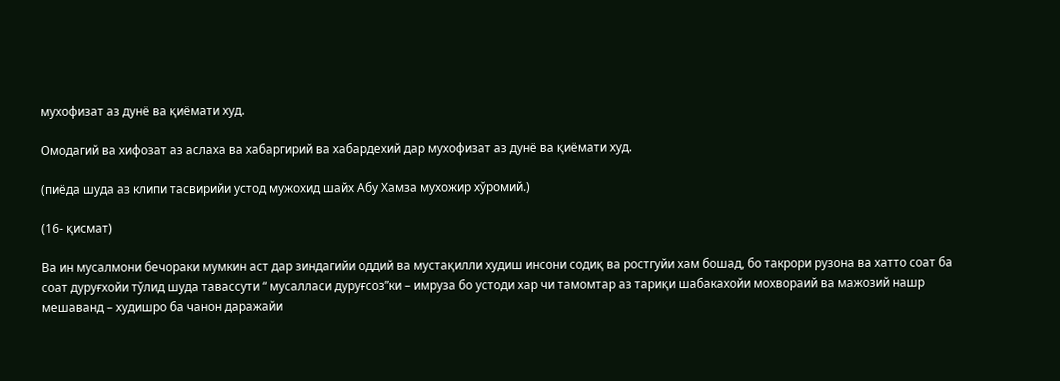мухофизат аз дунё ва қиёмати худ.

Омодагий ва хифозат аз аслаха ва хабаргирий ва хабардехий дар мухофизат аз дунё ва қиёмати худ.

(пиёда шуда аз клипи тасвирийи устод мужохид шайх Абу Хамза мухожир хўромий.)

(16- қисмат)

Ва ин мусалмони бечораки мумкин аст дар зиндагийи оддий ва мустақилли худиш инсони содиқ ва ростгуйи хам бошад, бо такрори рузона ва хатто соат ба соат дуруғхойи тўлид шуда тавассути “ мусалласи дуруғсоз”ки – имруза бо устоди хар чи тамомтар аз тариқи шабакахойи мохвораий ва мажозий нашр мешаванд – худишро ба чанон даражайи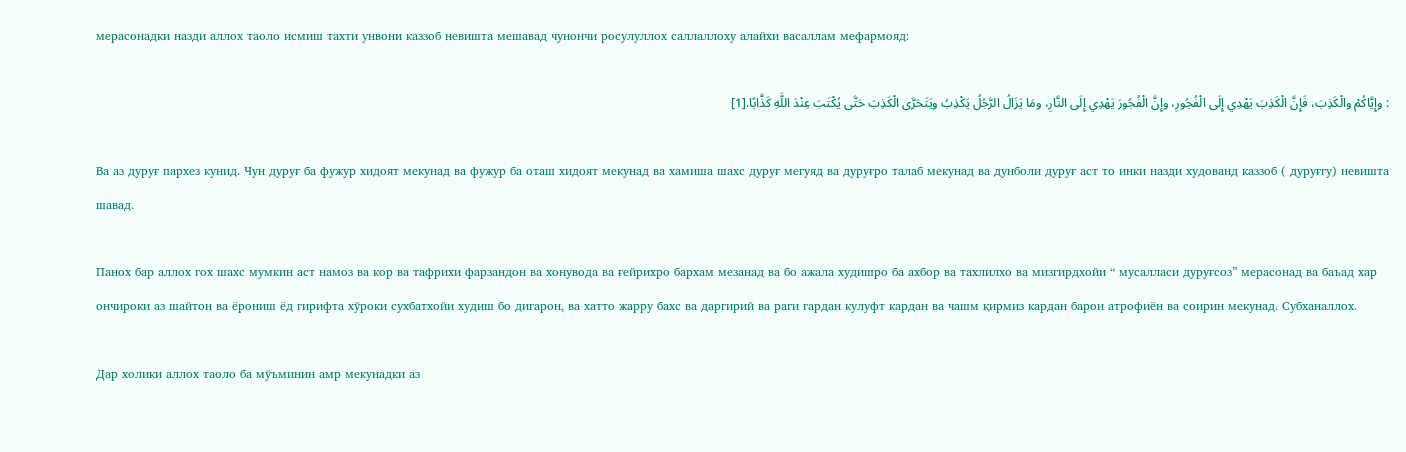мерасонадки назди аллох таоло исмиш тахти унвони каззоб невишта мешавад чунончи росулуллох саллаллоху алайхи васаллам мефармояд:

: وإِيَّاكُمْ والْكَذِبَ، فَإِنَّ الْكَذِبَ يَهْدِي إِلَى الْفُجُورِ، وإِنَّ الْفُجُورَ يَهْدِي إِلَى النَّارِ، ومَا يَزَالُ الرَّجُلُ يَكْذِبُ ويَتَحَرَّى الْكَذِبَ حَتَّى يُكْتَبَ عِنْدَ اللَّهِ كَذَّابًا.[1]

Ва аз дуруғ пархез кунид. Чун дуруғ ба фужур хидоят мекунад ва фужур ба оташ хидоят мекунад ва хамиша шахс дуруғ мегуяд ва дуруғро талаб мекунад ва дунболи дуруғ аст то инки назди худованд каззоб ( дуруғгу) невишта шавад.

Панох бар аллох гох шахс мумкин аст намоз ва кор ва тафрихи фарзандон ва хонувода ва ғейрихро бархам мезанад ва бо ажала худишро ба ахбор ва тахлилхо ва мизгирдхойи “ мусалласи дуруғсоз” мерасонад ва баъад хар ончироки аз шайтон ва ёрониш ёд гирифта хўроки сухбатхойи худиш бо дигарон, ва хатто жарру бахс ва даргирий ва раги гардан кулуфт кардан ва чашм қирмиз кардан барои атрофиён ва соирин мекунад. Субханаллох.

Дар холики аллох таоло ба мўъминин амр мекунадки аз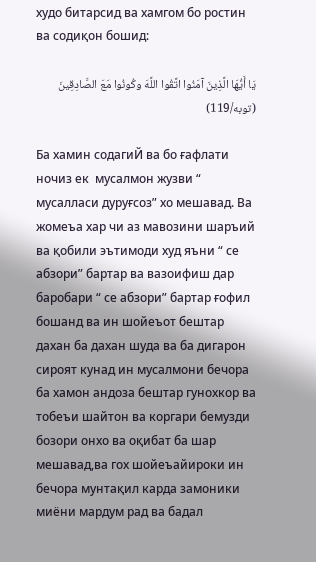худо битарсид ва хамгом бо ростин ва содиқон бошид:

يَا أَيُّهَا الَّذِينَ آمَنُوا اتَّقُوا اللَّهَ وكُونُوا مَعَ الصَّادِقِينَ (توبه/119)

Ба хамин содагиЙ ва бо ғафлати ночиз ек  мусалмон жузви “ мусалласи дуруғсоз” хо мешавад. Ва жомеъа хар чи аз мавозини шаръий ва қобили эътимоди худ яъни “ се абзори” бартар ва вазоифиш дар баробари “ се абзори” бартар ғофил бошанд ва ин шойеъот бештар дахан ба дахан шуда ва ба дигарон сироят кунад ин мусалмони бечора ба хамон андоза бештар гунохкор ва тобеъи шайтон ва коргари бемузди бозори онхо ва оқибат ба шар мешавад,ва гох шойеъайироки ин бечора мунтақил карда замоники миёни мардум рад ва бадал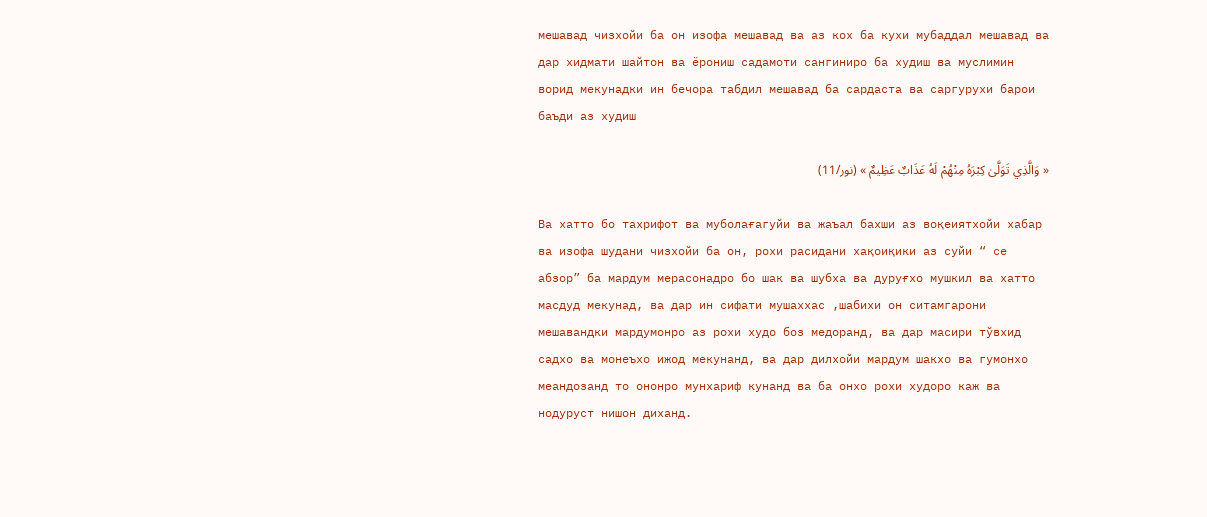мешавад чизхойи ба он изофа мешавад ва аз кох ба кухи мубаддал мешавад ва дар хидмати шайтон ва ёрониш садамоти сангиниро ба худиш ва муслимин ворид мекунадки ин бечора табдил мешавад ба сардаста ва саргурухи барои баъди аз худиш

« وَالَّذِي تَوَلَّىٰ كِبْرَهُ مِنْهُمْ لَهُ عَذَابٌ عَظِيمٌ » (نور/11)

Ва хатто бо тахрифот ва муболағагуйи ва жаъал бахши аз воқеиятхойи хабар ва изофа шудани чизхойи ба он, рохи расидани хақоиқики аз суйи “ се абзор” ба мардум мерасонадро бо шак ва шубха ва дуруғхо мушкил ва хатто масдуд мекунад, ва дар ин сифати мушаххас ,шабихи он ситамгарони мешавандки мардумонро аз рохи худо боз медоранд, ва дар масири тўвхид садхо ва монеъхо ижод мекунанд, ва дар дилхойи мардум шакхо ва гумонхо меандозанд то ононро мунхариф кунанд ва ба онхо рохи худоро каж ва нодуруст нишон диханд.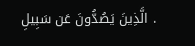. الَّذِینَ یَصُدُّونَ عَن سَبِیلِ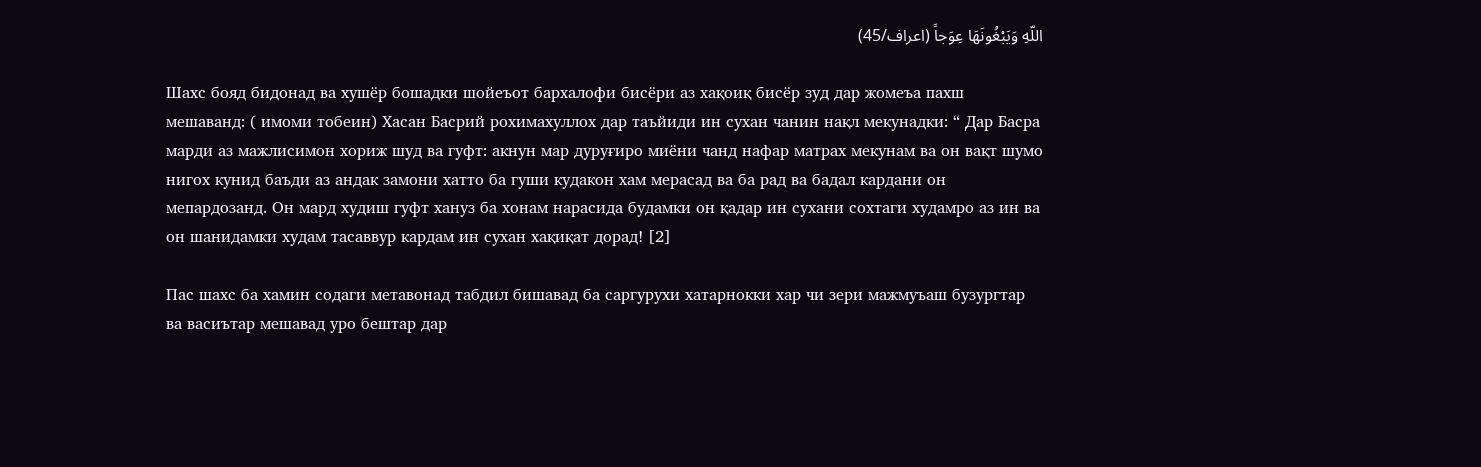اللّهِ وَیَبْغُونَهَا عِوَجاً (اعراف/45)

Шахс бояд бидонад ва хушёр бошадки шойеъот бархалофи бисёри аз хақоиқ бисёр зуд дар жомеъа пахш мешаванд: ( имоми тобеин) Хасан Басрий рохимахуллох дар таъйиди ин сухан чанин нақл мекунадки: “ Дар Басра марди аз мажлисимон хориж шуд ва гуфт: акнун мар дуруғиро миёни чанд нафар матрах мекунам ва он вақт шумо нигох кунид баъди аз андак замони хатто ба гуши кудакон хам мерасад ва ба рад ва бадал кардани он мепардозанд. Он мард худиш гуфт хануз ба хонам нарасида будамки он қадар ин сухани сохтаги худамро аз ин ва он шанидамки худам тасаввур кардам ин сухан хақиқат дорад! [2]

Пас шахс ба хамин содаги метавонад табдил бишавад ба саргурухи хатарнокки хар чи зери мажмуъаш бузургтар ва васиътар мешавад уро бештар дар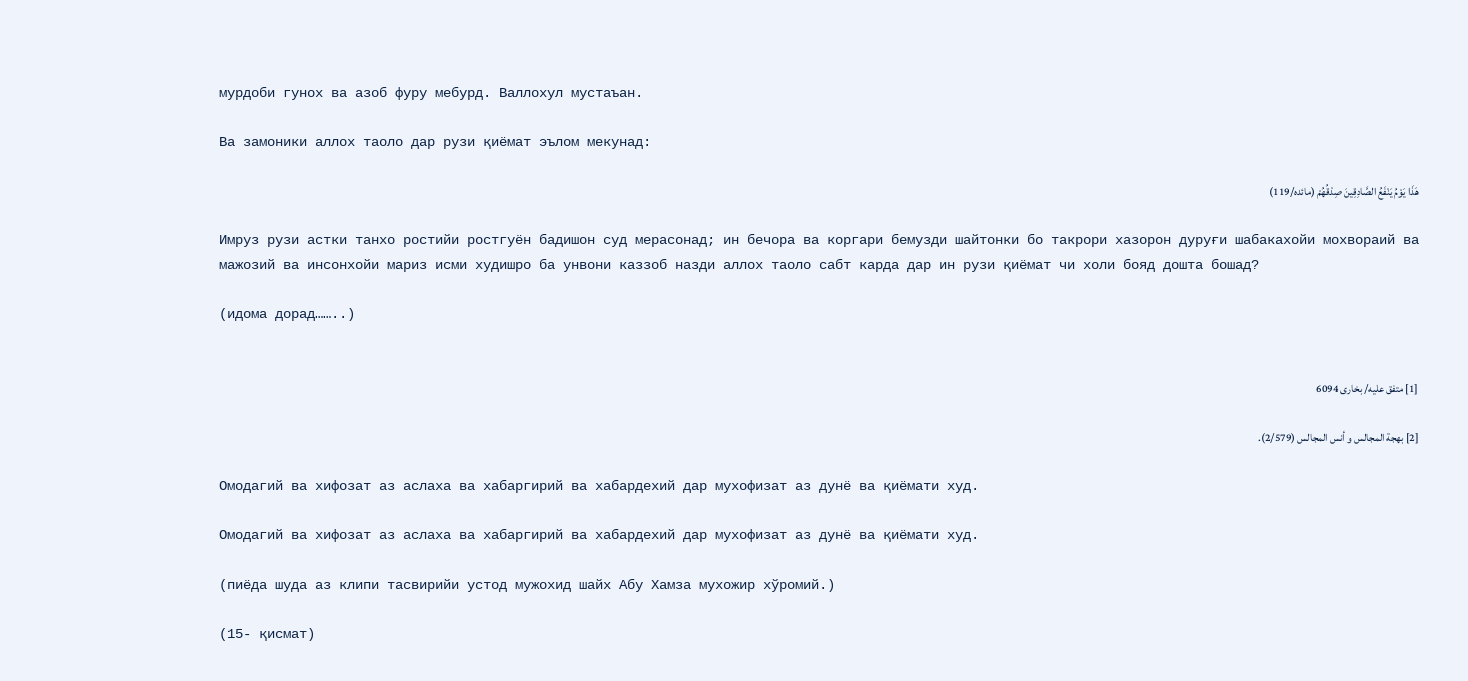мурдоби гунох ва азоб фуру мебурд. Валлохул мустаъан.

Ва замоники аллох таоло дар рузи қиёмат эълом мекунад:

هَذَا يَوْمُ يَنْفَعُ الصَّادِقِينَ صِدْقُهُمْ (مائده/119)

Имруз рузи астки танхо ростийи ростгуён бадишон суд мерасонад; ин бечора ва коргари бемузди шайтонки бо такрори хазорон дуруғи шабакахойи мохвораий ва мажозий ва инсонхойи мариз исми худишро ба унвони каззоб назди аллох таоло сабт карда дар ин рузи қиёмат чи холи бояд дошта бошад?

(идома дорад……..)


[1] متفق علیه/ بخاری 6094

[2] بهجة المجالس و أنس المجالس (2/579).

Омодагий ва хифозат аз аслаха ва хабаргирий ва хабардехий дар мухофизат аз дунё ва қиёмати худ.

Омодагий ва хифозат аз аслаха ва хабаргирий ва хабардехий дар мухофизат аз дунё ва қиёмати худ.

(пиёда шуда аз клипи тасвирийи устод мужохид шайх Абу Хамза мухожир хўромий.)

(15- қисмат)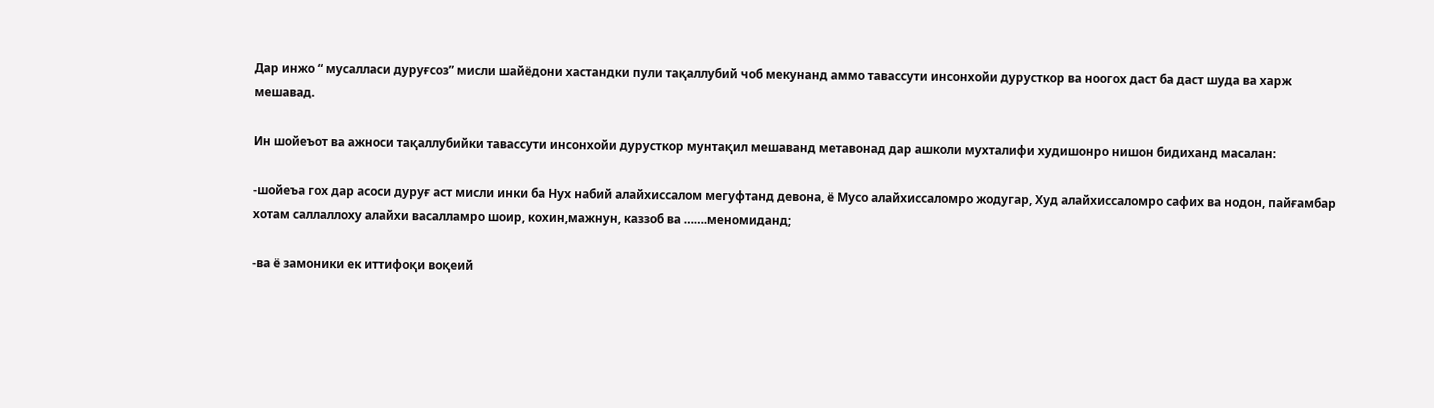Дар инжо “ мусалласи дуруғсоз” мисли шайёдони хастандки пули тақаллубий чоб мекунанд аммо тавассути инсонхойи дурусткор ва ноогох даст ба даст шуда ва харж мешавад.

Ин шойеъот ва ажноси тақаллубийки тавассути инсонхойи дурусткор мунтақил мешаванд метавонад дар ашколи мухталифи худишонро нишон бидиханд масалан:

-шойеъа гох дар асоси дуруғ аст мисли инки ба Нух набий алайхиссалом мегуфтанд девона, ё Мусо алайхиссаломро жодугар, Худ алайхиссаломро сафих ва нодон, пайғамбар хотам саллаллоху алайхи васалламро шоир, кохин,мажнун, каззоб ва …….меномиданд;

-ва ё замоники ек иттифоқи воқеий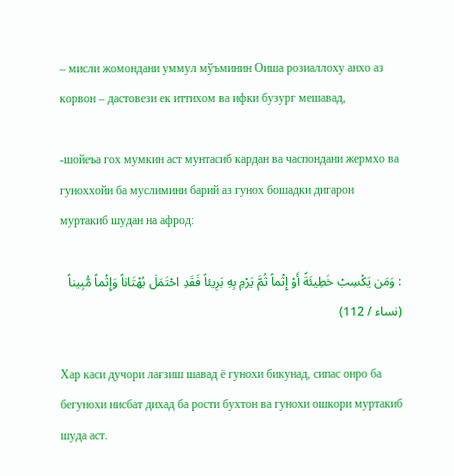– мисли жомондани уммул мўъминин Оиша розиаллоху анхо аз корвон – дастовези ек иттихом ва ифки бузург мешавад,

-шойеъа гох мумкин аст мунтасиб кардан ва часпондани жермхо ва гуноххойи ба муслимини барий аз гунох бошадки дигарон муртакиб шудан на афрод:

: وَمَن يَكْسِبْ خَطِيئَةً أَوْ إِثْماً ثُمَّ يَرْمِ بِهِ بَرِيئاً فَقَدِ احْتَمَلَ بُهْتَاناً وَإِثْماً مُّبِيناً  (نساء / 112)

Хар каси дучори лағзиш шавад ё гунохи бикунад, сипас онро ба бегунохи нисбат дихад ба рости бухтон ва гунохи ошкори муртакиб шуда аст.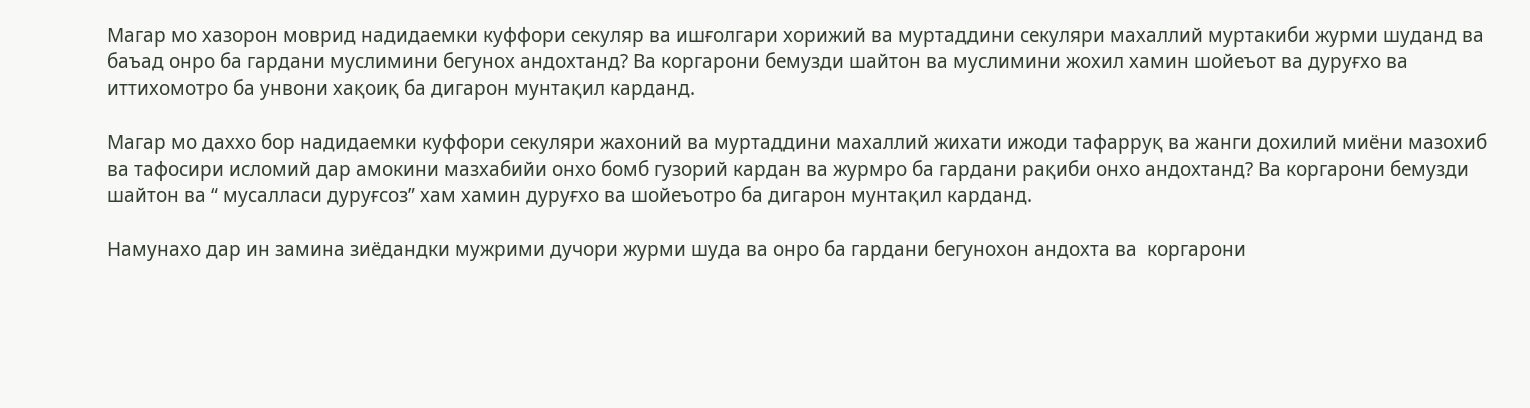Магар мо хазорон моврид надидаемки куффори секуляр ва ишғолгари хорижий ва муртаддини секуляри махаллий муртакиби журми шуданд ва баъад онро ба гардани муслимини бегунох андохтанд? Ва коргарони бемузди шайтон ва муслимини жохил хамин шойеъот ва дуруғхо ва иттихомотро ба унвони хақоиқ ба дигарон мунтақил карданд.

Магар мо даххо бор надидаемки куффори секуляри жахоний ва муртаддини махаллий жихати ижоди тафарруқ ва жанги дохилий миёни мазохиб ва тафосири исломий дар амокини мазхабийи онхо бомб гузорий кардан ва журмро ба гардани рақиби онхо андохтанд? Ва коргарони бемузди шайтон ва “ мусалласи дуруғсоз” хам хамин дуруғхо ва шойеъотро ба дигарон мунтақил карданд.

Намунахо дар ин замина зиёдандки мужрими дучори журми шуда ва онро ба гардани бегунохон андохта ва  коргарони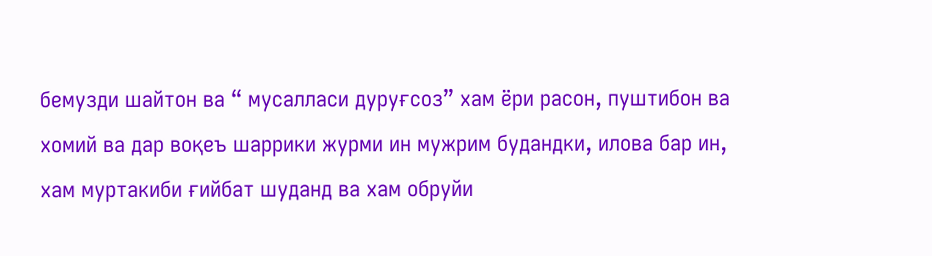бемузди шайтон ва “ мусалласи дуруғсоз” хам ёри расон, пуштибон ва хомий ва дар воқеъ шаррики журми ин мужрим будандки, илова бар ин, хам муртакиби ғийбат шуданд ва хам обруйи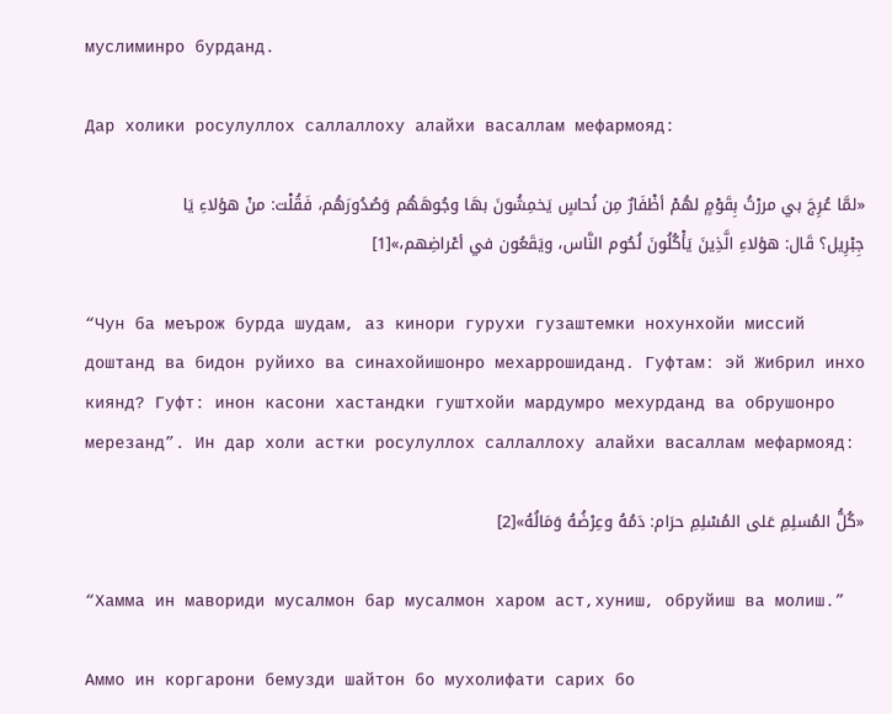муслиминро бурданд.

Дар холики росулуллох саллаллоху алайхи васаллам мефармояд:

«لمَّا عُرِجَ بي مررْتُ بِقَوْمٍ لهُمْ أظْفَارٌ مِن نُحاسٍ يَخمِشُونَ بهَا وجُوهَهُم وَصُدُورَهُم، فَقُلْت: منْ هؤلاءِ يَا جِبْرِيل؟ قَال: هؤلاءِ الَّذِينَ يَأْكُلُونَ لُحُوم النَّاس، ويَقَعُون في أعْراضِهم،»[1]

“Чун ба меърож бурда шудам, аз кинори гурухи гузаштемки нохунхойи миссий доштанд ва бидон руйихо ва синахойишонро мехаррошиданд. Гуфтам: эй Жибрил инхо киянд? Гуфт: инон касони хастандки гуштхойи мардумро мехурданд ва обрушонро мерезанд”. Ин дар холи астки росулуллох саллаллоху алайхи васаллам мефармояд:

«كُلُّ المُسلِمِ عَلى المُسْلِمِ حرَام: دَمُهُ وعِرْضُهُ وَمَالُهُ»[2]

“Хамма ин мавориди мусалмон бар мусалмон харом аст,хуниш, обруйиш ва молиш.”

Аммо ин коргарони бемузди шайтон бо мухолифати сарих бо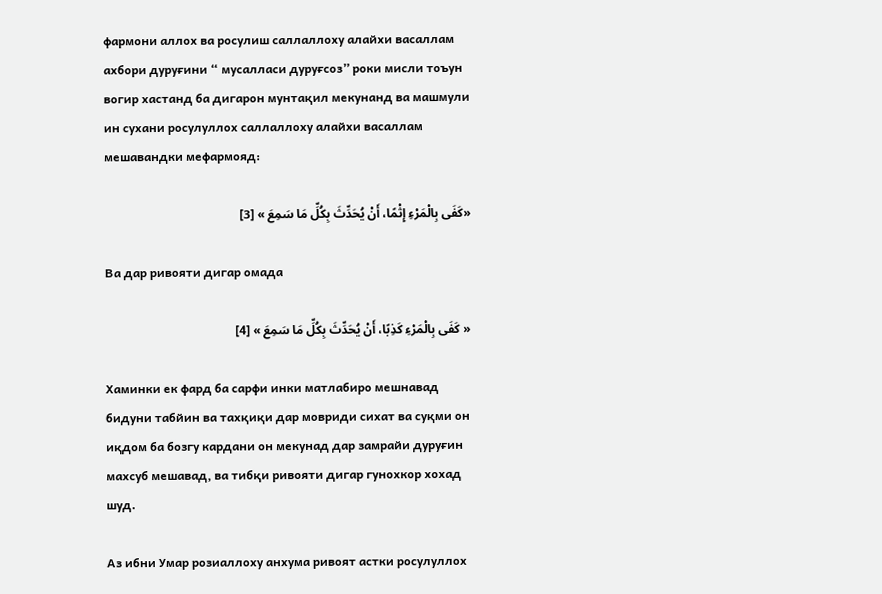фармони аллох ва росулиш саллаллоху алайхи васаллам ахбори дуруғини “ мусалласи дуруғсоз” роки мисли тоъун вогир хастанд ба дигарон мунтақил мекунанд ва машмули ин сухани росулуллох саллаллоху алайхи васаллам мешавандки мефармояд:

«كَفَى بِالْمَرْءِ إِثْمًا، أَنْ يُحَدِّثَ بِكُلِّ مَا سَمِعَ » [3]

Ва дар ривояти дигар омада

« كَفَى بِالْمَرْءِ كَذِبًا، أَنْ يُحَدِّثَ بِكُلِّ مَا سَمِعَ » [4]

Хаминки ек фард ба сарфи инки матлабиро мешнавад бидуни табйин ва тахқиқи дар мовриди сихат ва суқми он иқдом ба бозгу кардани он мекунад дар замрайи дуруғин махсуб мешавад, ва тибқи ривояти дигар гунохкор хохад шуд.

Аз ибни Умар розиаллоху анхума ривоят астки росулуллох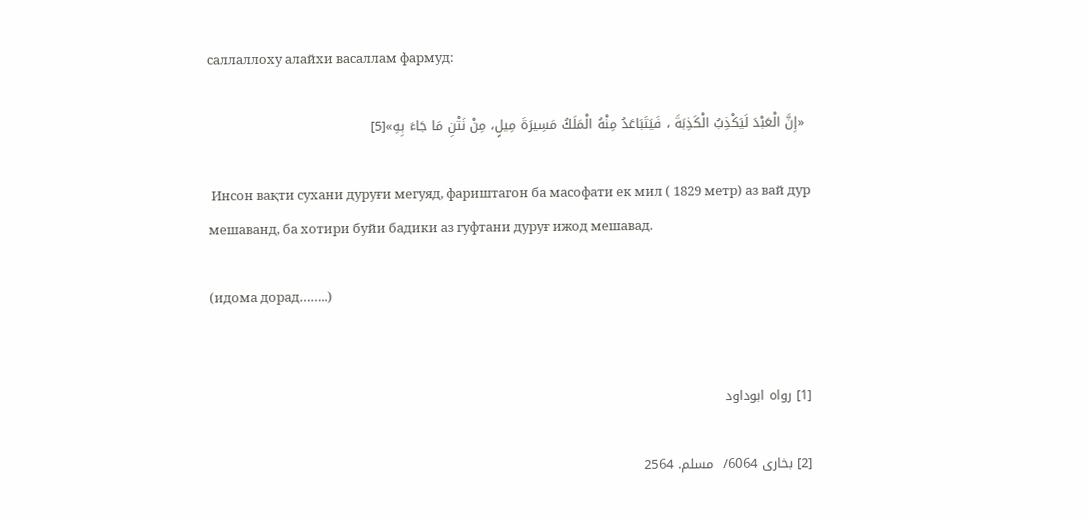саллаллоху алайхи васаллам фармуд:

 «إِنَّ الْعَبْدَ لَيَكْذِبُ الْكَذِبَةَ ، فَيَتَبَاعَدُ مِنْهُ الْمَلَكُ مَسِيرَةَ مِيلٍ، مِنْ نَتْنِ مَا جَاءَ بِهِ»[5]

 Инсон вақти сухани дуруғи мегуяд, фариштагон ба масофати ек мил ( 1829 метр) аз вай дур мешаванд, ба хотири буйи бадики аз гуфтани дуруғ ижод мешавад.

(идома дорад……..)


[1] رواه ابوداود

[2] بخاری 6064/  مسلم. 2564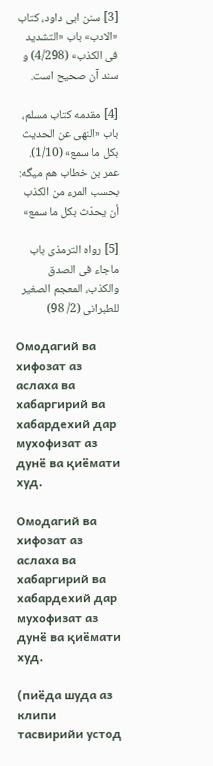[3] سنن ابی داود، کتاب «الادب» باب «التشدید فی الکذب» (4/298) و سند آن صحیح است.

[4] مقدمه کتاب مسلم، باب «النهی عن الحدیث بکل ما سمع» (1/10). عمر بن خطاب هم میگه: بحسب المرء من الکذب أن یحدّث بکل ما سمع»

[5] رواه الترمذی باب ماجاء فی الصدق والکذب، المعجم الصغير للطبرانی (2/ 98)

Омодагий ва хифозат аз аслаха ва хабаргирий ва хабардехий дар мухофизат аз дунё ва қиёмати худ.

Омодагий ва хифозат аз аслаха ва хабаргирий ва хабардехий дар мухофизат аз дунё ва қиёмати худ.

(пиёда шуда аз клипи тасвирийи устод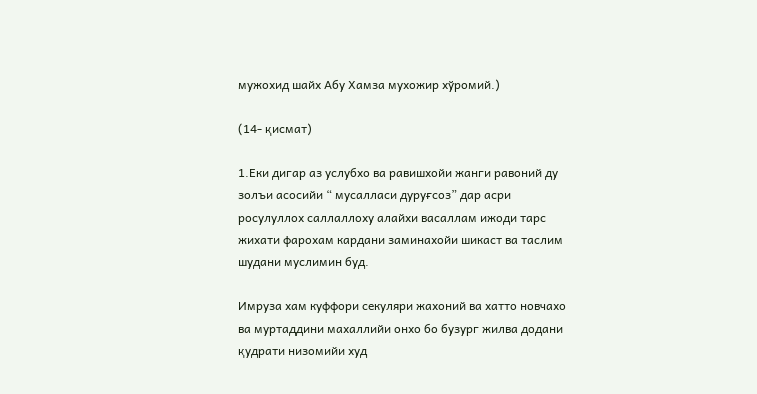мужохид шайх Абу Хамза мухожир хўромий.)

(14- қисмат)

1.Еки дигар аз услубхо ва равишхойи жанги равоний ду золъи асосийи “ мусалласи дуруғсоз” дар асри росулуллох саллаллоху алайхи васаллам ижоди тарс жихати фарохам кардани заминахойи шикаст ва таслим шудани муслимин буд.

Имруза хам куффори секуляри жахоний ва хатто новчахо ва муртаддини махаллийи онхо бо бузург жилва додани қудрати низомийи худ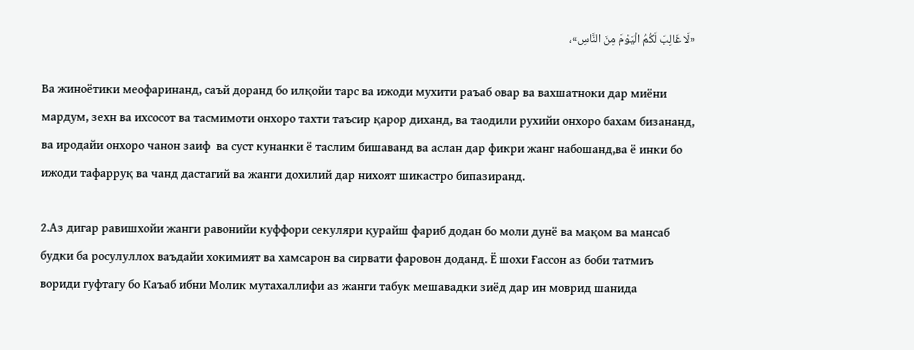«لَا غَالِبَ لَكُمُ الْيَوْمَ مِنَ النَّاسِ»،

Ва жиноётики меофаринанд, саъй доранд бо илқойи тарс ва ижоди мухити раъаб овар ва вахшатноки дар миёни мардум, зехн ва ихсосот ва тасмимоти онхоро тахти таъсир қарор диханд, ва таодили рухийи онхоро бахам бизананд, ва иродайи онхоро чанон заиф  ва суст кунанки ё таслим бишаванд ва аслан дар фикри жанг набошанд,ва ё инки бо ижоди тафарруқ ва чанд дастагий ва жанги дохилий дар нихоят шикастро бипазиранд.

2.Аз дигар равишхойи жанги равонийи куффори секуляри қурайш фариб додан бо моли дунё ва мақом ва мансаб будки ба росулуллох ваъдайи хокимият ва хамсарон ва сирвати фаровон доданд. Ё шохи Ғассон аз боби татмиъ вориди гуфтагу бо Каъаб ибни Молик мутахаллифи аз жанги табук мешавадки зиёд дар ин моврид шанида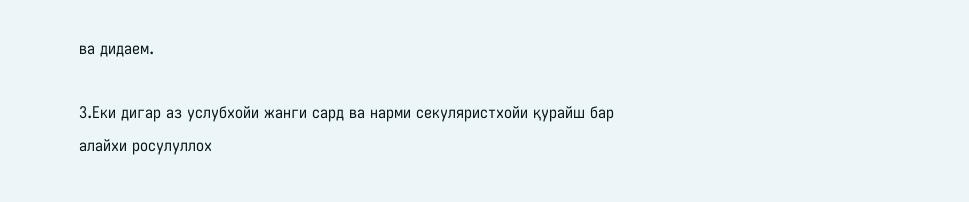ва дидаем.

3.Еки дигар аз услубхойи жанги сард ва нарми секуляристхойи қурайш бар алайхи росулуллох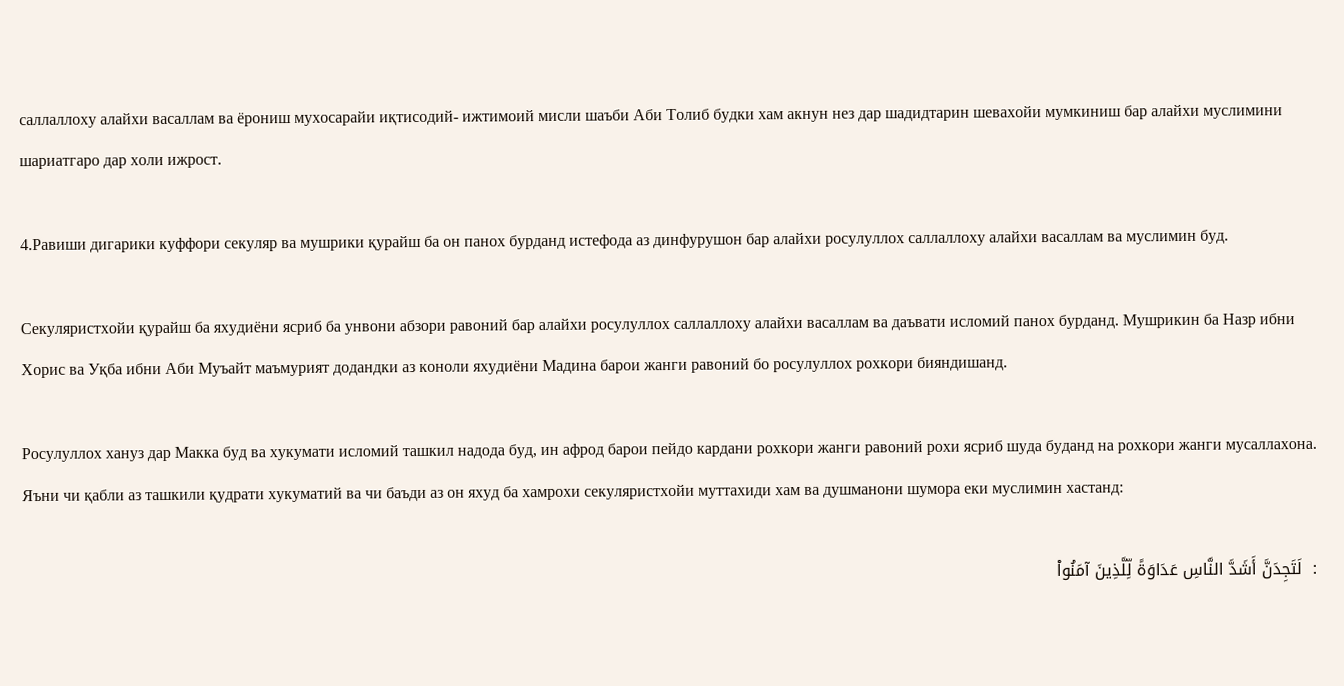саллаллоху алайхи васаллам ва ёрониш мухосарайи иқтисодий- ижтимоий мисли шаъби Аби Толиб будки хам акнун нез дар шадидтарин шевахойи мумкиниш бар алайхи муслимини шариатгаро дар холи ижрост.

4.Равиши дигарики куффори секуляр ва мушрики қурайш ба он панох бурданд истефода аз динфурушон бар алайхи росулуллох саллаллоху алайхи васаллам ва муслимин буд.

Секуляристхойи қурайш ба яхудиёни ясриб ба унвони абзори равоний бар алайхи росулуллох саллаллоху алайхи васаллам ва даъвати исломий панох бурданд. Мушрикин ба Назр ибни Хорис ва Уқба ибни Аби Муъайт маъмурият додандки аз коноли яхудиёни Мадина барои жанги равоний бо росулуллох рохкори бияндишанд.

Росулуллох хануз дар Макка буд ва хукумати исломий ташкил надода буд, ин афрод барои пейдо кардани рохкори жанги равоний рохи ясриб шуда буданд на рохкори жанги мусаллахона. Яъни чи қабли аз ташкили қудрати хукуматий ва чи баъди аз он яхуд ба хамрохи секуляристхойи муттахиди хам ва душманони шумора еки муслимин хастанд:

:  لَتَجِدَنَّ أَشَدَّ النَّاسِ عَدَاوَةً لِّلَّذِینَ آمَنُواْ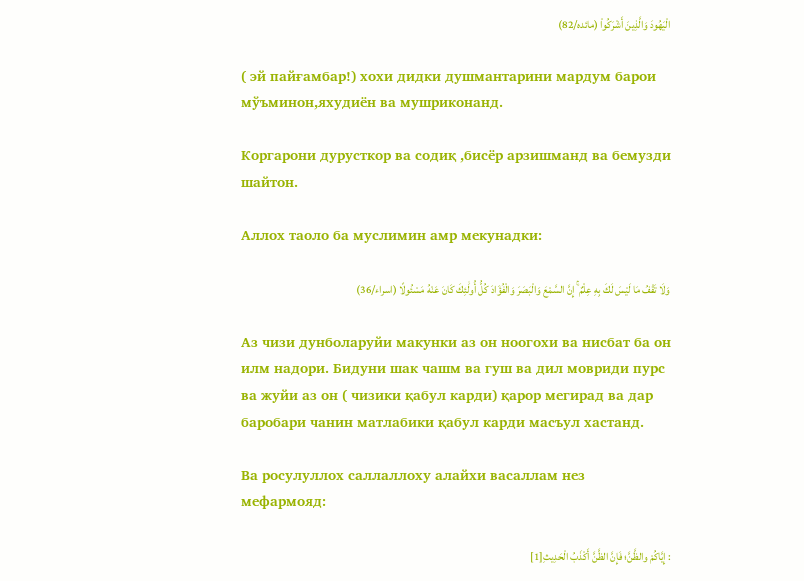الْیَهُودَ وَالَّذِینَ أَشْرَکُواْ (مائده/82)

( эй пайғамбар!) хохи дидки душмантарини мардум барои мўъминон,яхудиён ва мушриконанд.

Коргарони дурусткор ва содиқ ,бисёр арзишманд ва бемузди шайтон.

Аллох таоло ба муслимин амр мекунадки:

وَلَا تَقْفُ مَا لَيْسَ لَكَ بِهِ عِلْمٌ ۚ إِنَّ السَّمْعَ وَالْبَصَرَ وَالْفُؤَادَ كُلُّ أُولَٰئِكَ كَانَ عَنْهُ مَسْئُولًا (اسراء/36)

Аз чизи дунболаруйи макунки аз он ноогохи ва нисбат ба он илм надори. Бидуни шак чашм ва гуш ва дил мовриди пурс ва жуйи аз он ( чизики қабул карди) қарор мегирад ва дар баробари чанин матлабики қабул карди масъул хастанд.

Ва росулуллох саллаллоху алайхи васаллам нез мефармояд:

: إِيَّاكُمْ والظَّنَّ؛ فَإِنَّ الظَّنَّ أَكْذَبُ الْحَدِيثِ[1]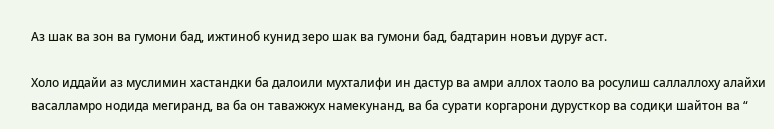Аз шак ва зон ва гумони бад, ижтиноб кунид зеро шак ва гумони бад, бадтарин новъи дуруғ аст.

Холо иддайи аз муслимин хастандки ба далоили мухталифи ин дастур ва амри аллох таоло ва росулиш саллаллоху алайхи васалламро нодида мегиранд, ва ба он таважжух намекунанд, ва ба сурати коргарони дурусткор ва содиқи шайтон ва “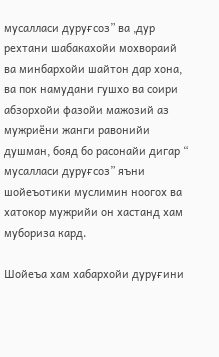мусалласи дуруғсоз” ва ,дур рехтани шабакахойи мохвораий ва минбархойи шайтон дар хона, ва пок намудани гушхо ва соири абзорхойи фазойи мажозий аз мужриёни жанги равонийи душман, бояд бо расонайи дигар “ мусалласи дуруғсоз” яъни шойеъотики муслимин ноогох ва хатокор мужрийи он хастанд хам мубориза кард.

Шойеъа хам хабархойи дуруғини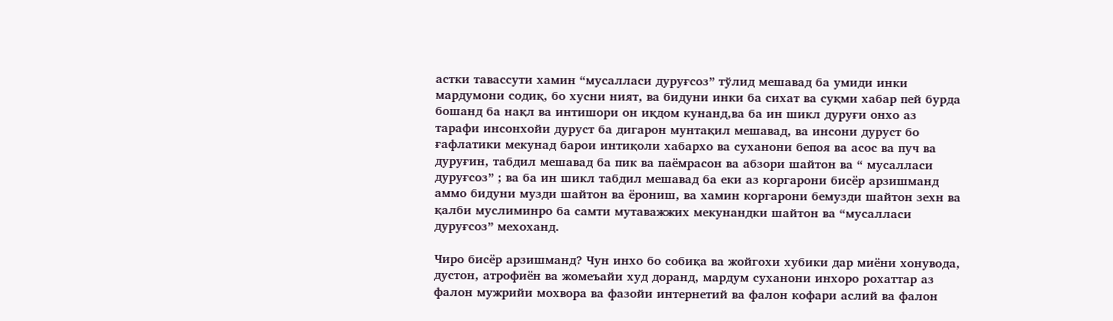астки тавассути хамин “мусалласи дуруғсоз” тўлид мешавад ба умиди инки мардумони содиқ, бо хусни ният, ва бидуни инки ба сихат ва суқми хабар пей бурда бошанд ба нақл ва интишори он иқдом кунанд,ва ба ин шикл дуруғи онхо аз тарафи инсонхойи дуруст ба дигарон мунтақил мешавад, ва инсони дуруст бо ғафлатики мекунад барои интиқоли хабархо ва суханони бепоя ва асос ва пуч ва дуруғин, табдил мешавад ба пик ва паёмрасон ва абзори шайтон ва “ мусалласи дуруғсоз” ; ва ба ин шикл табдил мешавад ба еки аз коргарони бисёр арзишманд аммо бидуни музди шайтон ва ёрониш, ва хамин коргарони бемузди шайтон зехн ва қалби муслиминро ба самти мутаважжих мекунандки шайтон ва “мусалласи дуруғсоз” мехоханд.

Чиро бисёр арзишманд? Чун инхо бо собиқа ва жойгохи хубики дар миёни хонувода, дустон, атрофиён ва жомеъайи худ доранд, мардум суханони инхоро рохаттар аз фалон мужрийи мохвора ва фазойи интернетий ва фалон кофари аслий ва фалон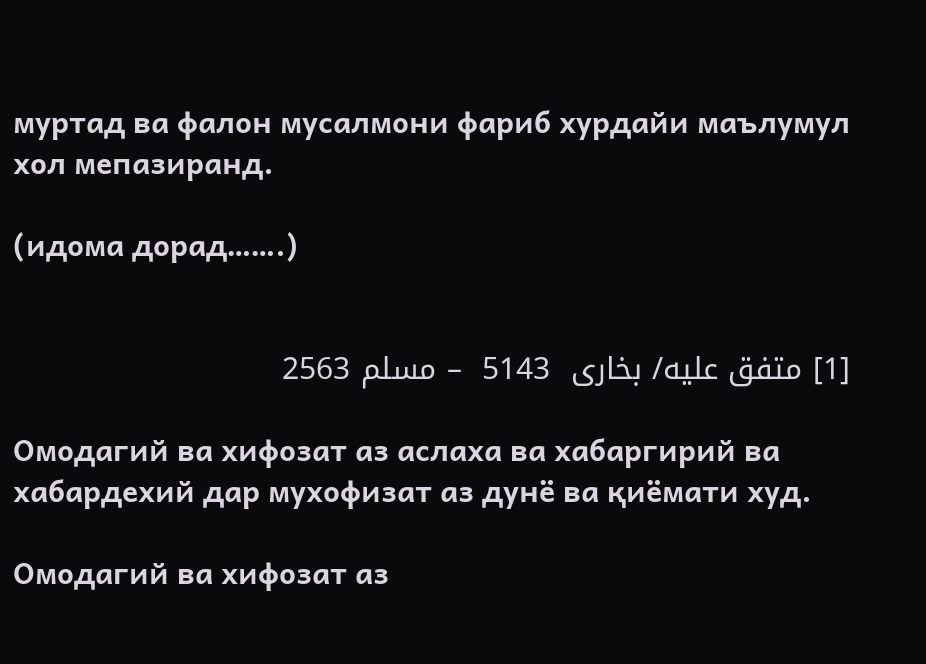муртад ва фалон мусалмони фариб хурдайи маълумул хол мепазиранд.

(идома дорад…….)


[1] متفق علیه/ بخاری  5143  – مسلم 2563

Омодагий ва хифозат аз аслаха ва хабаргирий ва хабардехий дар мухофизат аз дунё ва қиёмати худ.

Омодагий ва хифозат аз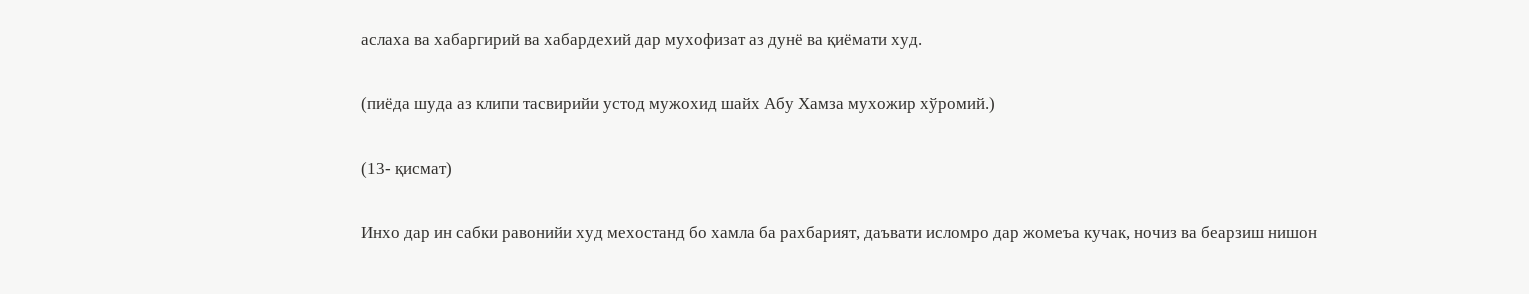аслаха ва хабаргирий ва хабардехий дар мухофизат аз дунё ва қиёмати худ.

(пиёда шуда аз клипи тасвирийи устод мужохид шайх Абу Хамза мухожир хўромий.)

(13- қисмат)

Инхо дар ин сабки равонийи худ мехостанд бо хамла ба рахбарият, даъвати исломро дар жомеъа кучак, ночиз ва беарзиш нишон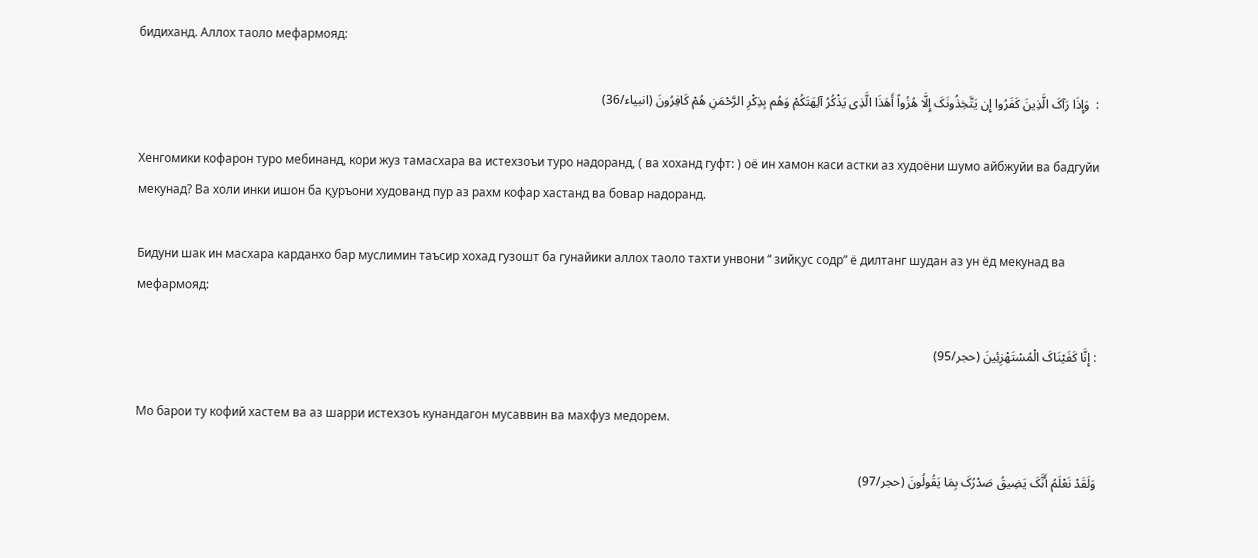бидиханд. Аллох таоло мефармояд:

:  وَإِذَا رَآکَ الَّذِینَ کَفَرُوا إِن یَتَّخِذُونَکَ إِلَّا هُزُواً أَهَذَا الَّذِی یَذْکُرُ آلِهَتَکُمْ وَهُم بِذِکْرِ الرَّحْمَنِ هُمْ کَافِرُونَ (انبیاء/36)

Хенгомики кофарон туро мебинанд, кори жуз тамасхара ва истехзоъи туро надоранд, ( ва хоханд гуфт: ) оё ин хамон каси астки аз худоёни шумо айбжуйи ва бадгуйи мекунад? Ва холи инки ишон ба қуръони худованд пур аз рахм кофар хастанд ва бовар надоранд.

Бидуни шак ин масхара карданхо бар муслимин таъсир хохад гузошт ба гунайики аллох таоло тахти унвони “ зийқус содр” ё дилтанг шудан аз ун ёд мекунад ва мефармояд:

: إِنَّا کَفَیْنَاکَ الْمُسْتَهْزِئِینَ (حجر/95)

Мо барои ту кофий хастем ва аз шарри истехзоъ кунандагон мусаввин ва махфуз медорем.

وَلَقَدْ نَعْلَمُ أَنَّکَ یَضِیقُ صَدْرُکَ بِمَا یَقُولُونَ (حجر/97)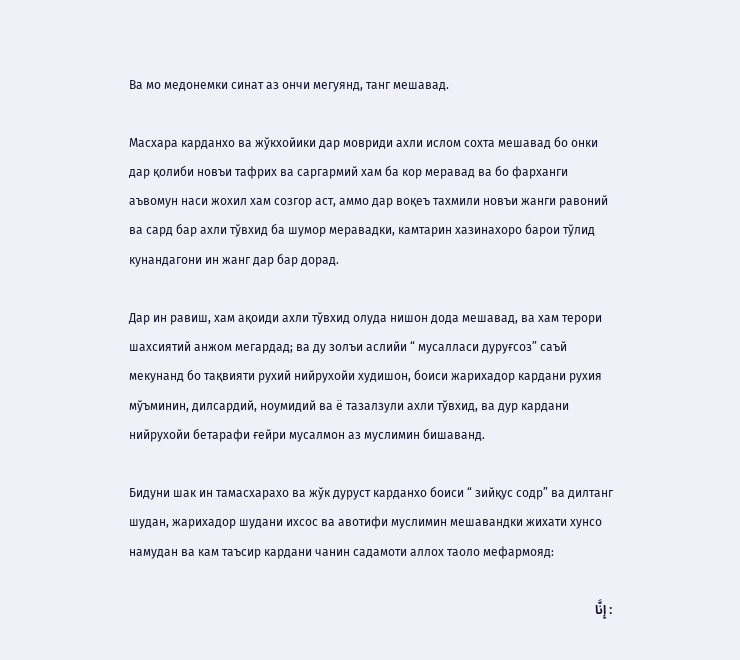Ва мо медонемки синат аз ончи мегуянд, танг мешавад.

Масхара карданхо ва жўкхойики дар мовриди ахли ислом сохта мешавад бо онки дар қолиби новъи тафрих ва саргармий хам ба кор меравад ва бо фарханги аъвомун наси жохил хам созгор аст, аммо дар воқеъ тахмили новъи жанги равоний ва сард бар ахли тўвхид ба шумор меравадки, камтарин хазинахоро барои тўлид кунандагони ин жанг дар бар дорад.

Дар ин равиш, хам ақоиди ахли тўвхид олуда нишон дода мешавад, ва хам терори шахсиятий анжом мегардад; ва ду золъи аслийи “ мусалласи дуруғсоз” саъй мекунанд бо тақвияти рухий нийрухойи худишон, боиси жарихадор кардани рухия мўъминин, дилсардий, ноумидий ва ё тазалзули ахли тўвхид, ва дур кардани нийрухойи бетарафи ғейри мусалмон аз муслимин бишаванд.

Бидуни шак ин тамасхарахо ва жўк дуруст карданхо боиси “ зийқус содр” ва дилтанг шудан, жарихадор шудани ихсос ва авотифи муслимин мешавандки жихати хунсо намудан ва кам таъсир кардани чанин садамоти аллох таоло мефармояд:

: إِنَّا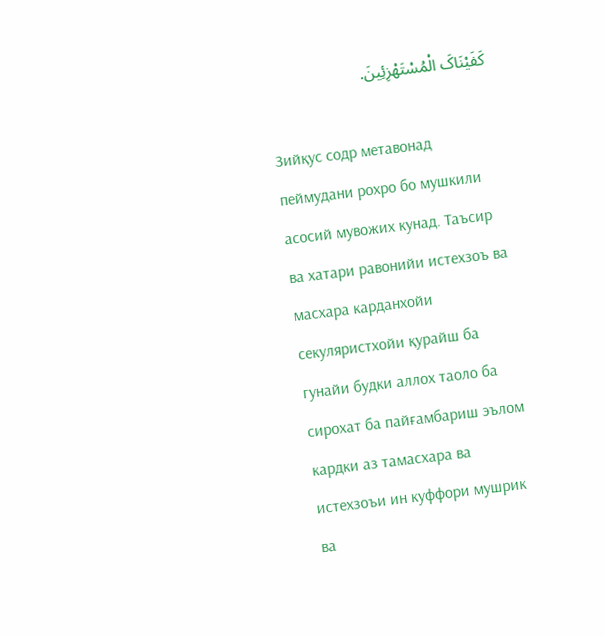کَفَیْنَاکَ الْمُسْتَهْزِئِینَ.

Зийқус содр метавонад пеймудани рохро бо мушкили асосий мувожих кунад. Таъсир ва хатари равонийи истехзоъ ва масхара карданхойи секуляристхойи қурайш ба гунайи будки аллох таоло ба сирохат ба пайғамбариш эълом кардки аз тамасхара ва истехзоъи ин куффори мушрик ва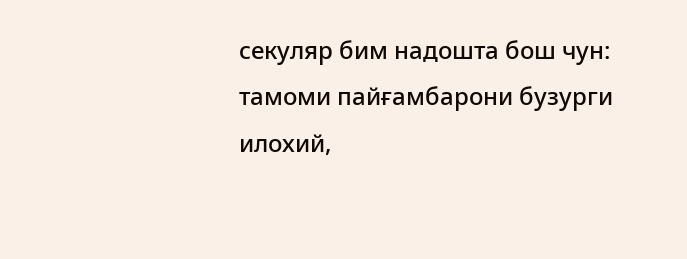секуляр бим надошта бош чун: тамоми пайғамбарони бузурги илохий,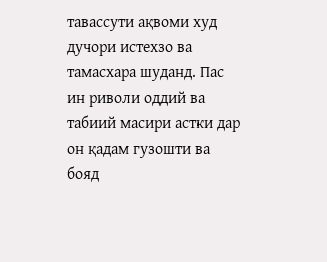тавассути ақвоми худ дучори истехзо ва тамасхара шуданд. Пас ин риволи оддий ва табиий масири астки дар он қадам гузошти ва бояд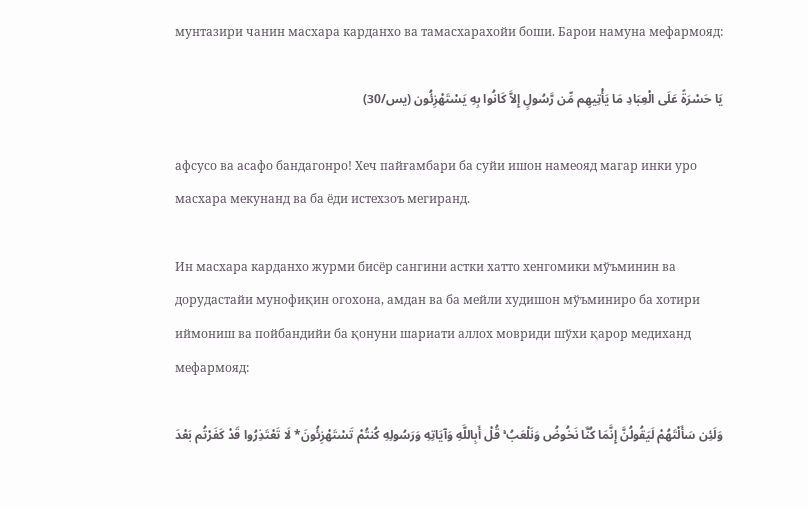мунтазири чанин масхара карданхо ва тамасхарахойи боши. Барои намуна мефармояд:

یَا حَسْرَةً عَلَى الْعِبَادِ مَا یَأْتِیهِم مِّن رَّسُولٍ إِلاَّ کَانُوا بِهِ یَسْتَهْزِئُون (یس/30)

афсусо ва асафо бандагонро! Хеч пайғамбари ба суйи ишон намеояд магар инки уро масхара мекунанд ва ба ёди истехзоъ мегиранд.

Ин масхара карданхо журми бисёр сангини астки хатто хенгомики мўъминин ва дорудастайи мунофиқин огохона, амдан ва ба мейли худишон мўъминиро ба хотири иймониш ва пойбандийи ба қонуни шариати аллох мовриди шўхи қарор медиханд мефармояд:

وَلَئِن سَأَلْتَهُمْ لَيَقُولُنَّ إِنَّمَا كُنَّا نَخُوضُ وَنَلْعَبُ ۚ قُلْ أَبِاللَّهِ وَآيَاتِهِ وَرَسُولِهِ كُنتُمْ تَسْتَهْزِئُونَ* لَا تَعْتَذِرُوا قَدْ كَفَرْتُم بَعْدَ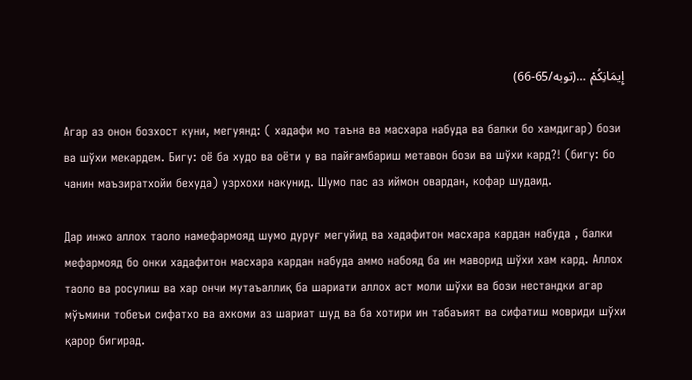إِيمَانِكُمْ …(توبه/65-66)

Агар аз онон бозхост куни, мегуянд: ( хадафи мо таъна ва масхара набуда ва балки бо хамдигар) бози ва шўхи мекардем. Бигу: оё ба худо ва оёти у ва пайғамбариш метавон бози ва шўхи кард?! (бигу: бо чанин маъзиратхойи бехуда) узрхохи накунид. Шумо пас аз иймон овардан, кофар шудаид.

Дар инжо аллох таоло намефармояд шумо дуруғ мегуйид ва хадафитон масхара кардан набуда , балки мефармояд бо онки хадафитон масхара кардан набуда аммо набояд ба ин маворид шўхи хам кард. Аллох таоло ва росулиш ва хар ончи мутаъаллиқ ба шариати аллох аст моли шўхи ва бози нестандки агар мўъмини тобеъи сифатхо ва ахкоми аз шариат шуд ва ба хотири ин табаъият ва сифатиш мовриди шўхи қарор бигирад.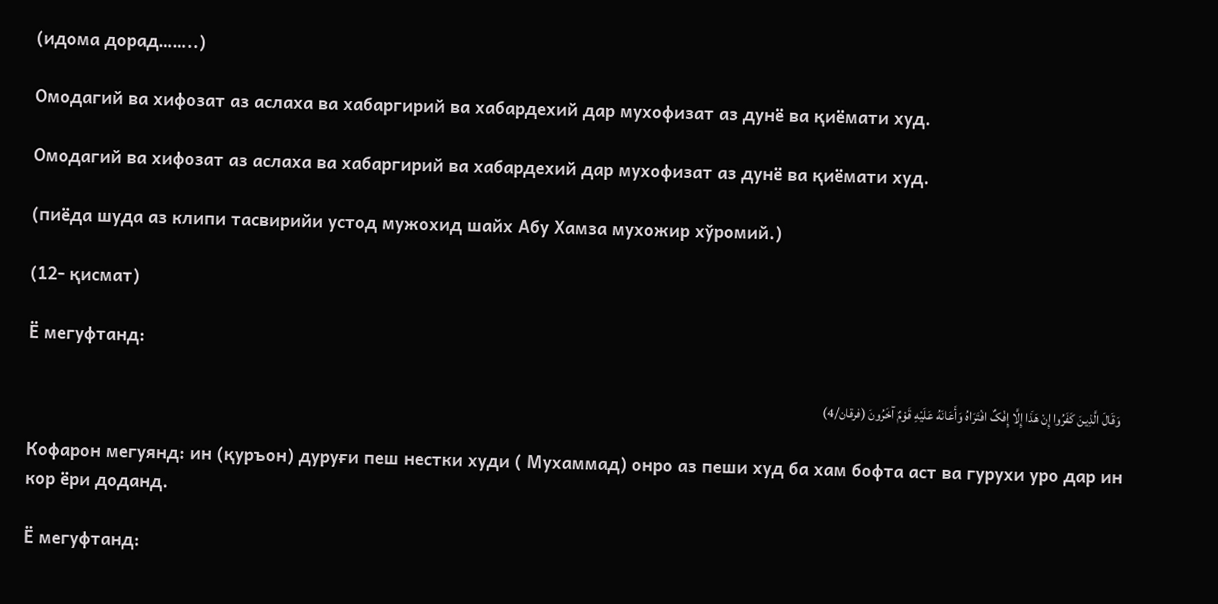(идома дорад……..)

Омодагий ва хифозат аз аслаха ва хабаргирий ва хабардехий дар мухофизат аз дунё ва қиёмати худ.

Омодагий ва хифозат аз аслаха ва хабаргирий ва хабардехий дар мухофизат аз дунё ва қиёмати худ.

(пиёда шуда аз клипи тасвирийи устод мужохид шайх Абу Хамза мухожир хўромий.)

(12- қисмат)

Ё мегуфтанд:

 وَقَالَ الَّذِینَ کَفَرُوا إِنْ هَذَا إِلَّا إِفْکٌ افْتَرَاهُ وَأَعَانَهُ عَلَیْهِ قَوْمٌ آخَرُونَ (فرقان/4)

Кофарон мегуянд: ин (қуръон) дуруғи пеш нестки худи ( Мухаммад) онро аз пеши худ ба хам бофта аст ва гурухи уро дар ин кор ёри доданд.

Ё мегуфтанд: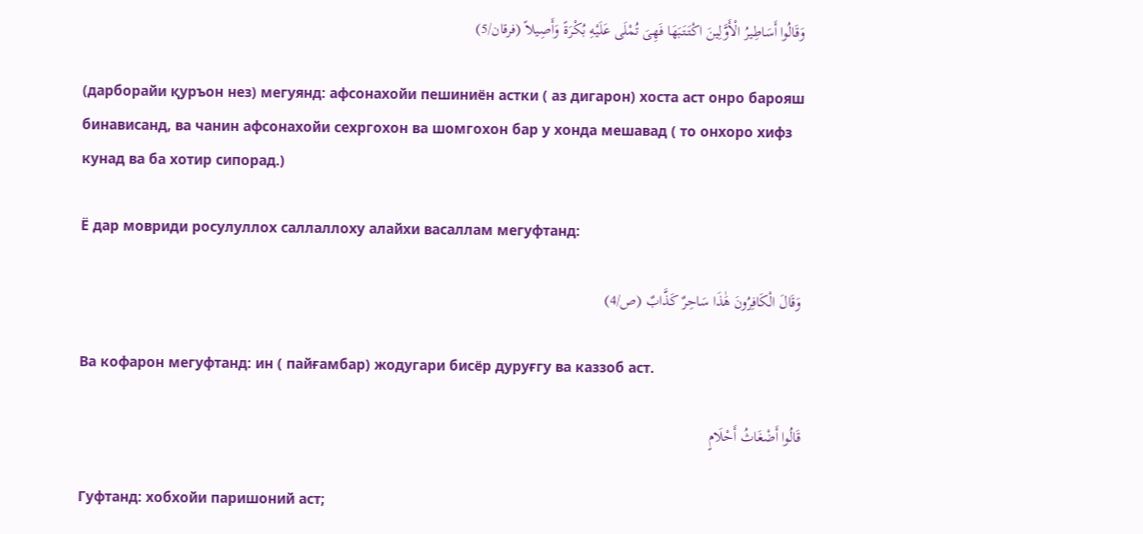وَقَالُوا أَسَاطِیرُ الْأَوَّلِینَ اکْتَتَبَهَا فَهِیَ تُمْلَى عَلَیْهِ بُکْرَةً وَأَصِیلاً (فرقان/5)

(дарборайи қуръон нез) мегуянд: афсонахойи пешиниён астки ( аз дигарон) хоста аст онро барояш бинависанд, ва чанин афсонахойи сехргохон ва шомгохон бар у хонда мешавад ( то онхоро хифз кунад ва ба хотир сипорад.)

Ё дар мовриди росулуллох саллаллоху алайхи васаллам мегуфтанд:

وَقَالَ الْكَافِرُونَ هَٰذَا سَاحِرٌ كَذَّابٌ (ص/4)

Ва кофарон мегуфтанд: ин ( пайғамбар) жодугари бисёр дуруғгу ва каззоб аст.

قَالُوا أَضْغَاثُ أَحْلَامٍ

Гуфтанд: хобхойи паришоний аст;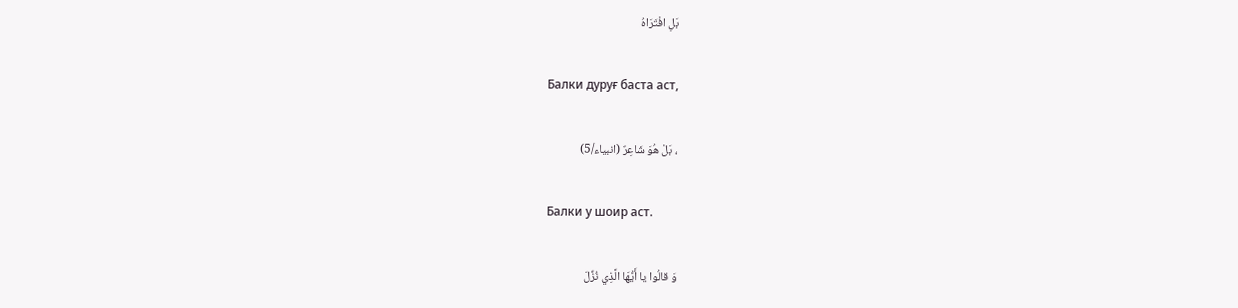بَلِ افْتَرَاهُ

Балки дуруғ баста аст,

، بَلْ هُوَ شَاعِرٌ (انبیاء/5)

Балки у шоир аст.

وَ قالُوا يا أَيُّهَا الَّذِي نُزِّلَ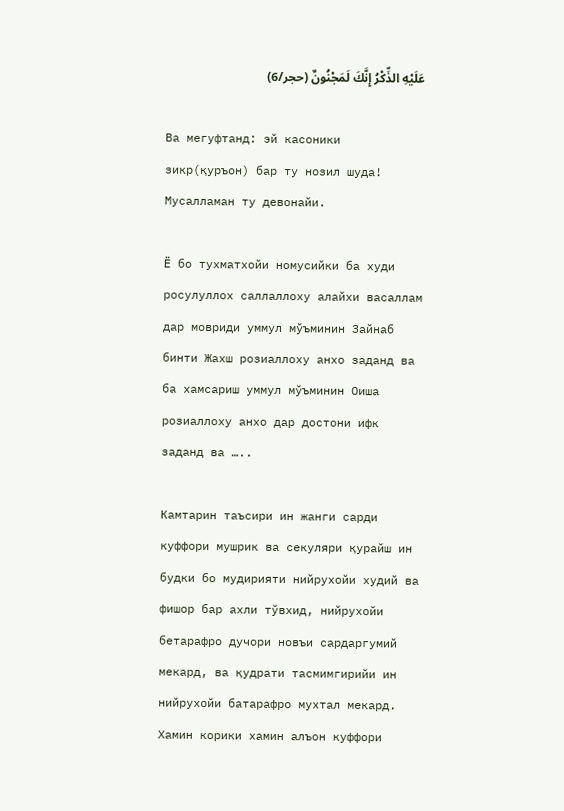عَلَيْهِ الذِّكْرُ إِنَّكَ لَمَجْنُونٌ (حجر/6)

Ва мегуфтанд: эй касоники зикр(қуръон) бар ту нозил шуда! Мусалламан ту девонайи.

Ё бо тухматхойи номусийки ба худи росулуллох саллаллоху алайхи васаллам дар мовриди уммул мўъминин Зайнаб бинти Жахш розиаллоху анхо заданд ва ба хамсариш уммул мўъминин Оиша розиаллоху анхо дар достони ифк заданд ва …..

Камтарин таъсири ин жанги сарди куффори мушрик ва секуляри қурайш ин будки бо мудирияти нийрухойи худий ва фишор бар ахли тўвхид, нийрухойи бетарафро дучори новъи сардаргумий мекард, ва қудрати тасмимгирийи ин нийрухойи батарафро мухтал мекард. Хамин корики хамин алъон куффори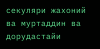секуляри жахоний ва муртаддин ва дорудастайи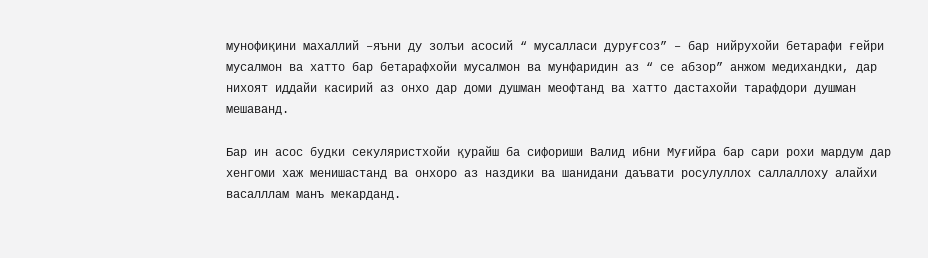мунофиқини махаллий –яъни ду золъи асосий “ мусалласи дуруғсоз” – бар нийрухойи бетарафи ғейри мусалмон ва хатто бар бетарафхойи мусалмон ва мунфаридин аз “ се абзор” анжом медихандки, дар нихоят иддайи касирий аз онхо дар доми душман меофтанд ва хатто дастахойи тарафдори душман мешаванд.

Бар ин асос будки секуляристхойи қурайш ба сифориши Валид ибни Муғийра бар сари рохи мардум дар хенгоми хаж менишастанд ва онхоро аз наздики ва шанидани даъвати росулуллох саллаллоху алайхи васалллам манъ мекарданд.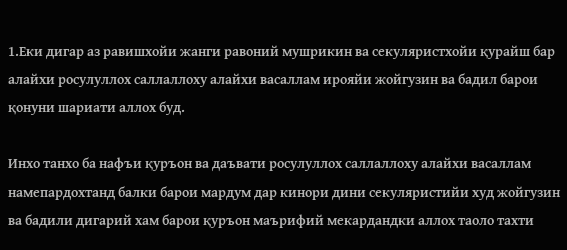1.Еки дигар аз равишхойи жанги равоний мушрикин ва секуляристхойи қурайш бар алайхи росулуллох саллаллоху алайхи васаллам ирояйи жойгузин ва бадил барои қонуни шариати аллох буд.

Инхо танхо ба нафъи қуръон ва даъвати росулуллох саллаллоху алайхи васаллам намепардохтанд балки барои мардум дар кинори дини секуляристийи худ жойгузин ва бадили дигарий хам барои қуръон маърифий мекардандки аллох таоло тахти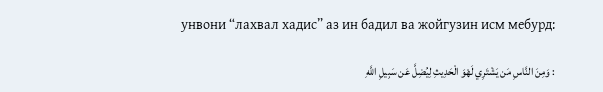унвони “лахвал хадис” аз ин бадил ва жойгузин исм мебурд:

: وَمِنَ النَّاسِ مَن يَشْتَرِي لَهْوَ الْحَدِيثِ لِيُضِلَّ عَن سَبِيلِ اللَّهِ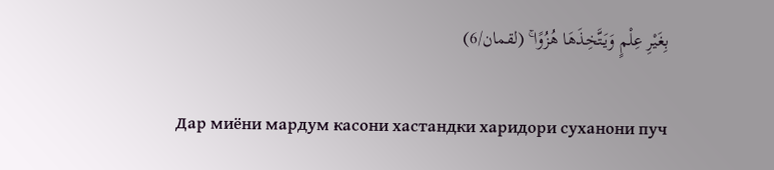بِغَيْرِ عِلْمٍ وَيَتَّخِذَهَا هُزُوًا ۚ (لقمان/6)

Дар миёни мардум касони хастандки харидори суханони пуч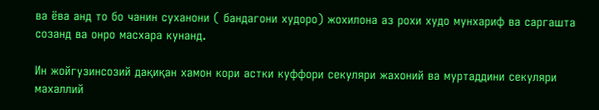ва ёва анд то бо чанин суханони ( бандагони худоро) жохилона аз рохи худо мунхариф ва саргашта созанд ва онро масхара кунанд.

Ин жойгузинсозий дақиқан хамон кори астки куффори секуляри жахоний ва муртаддини секуляри махаллий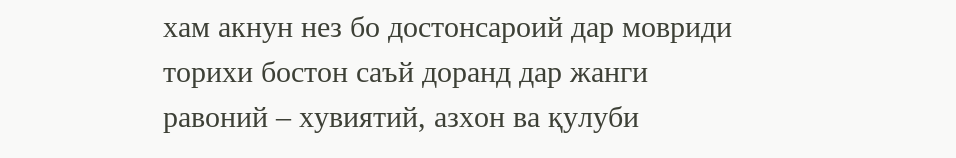хам акнун нез бо достонсароий дар мовриди торихи бостон саъй доранд дар жанги равоний – хувиятий, азхон ва қулуби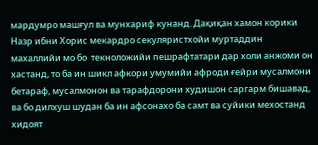мардумро машғул ва мунхариф кунанд. Дақиқан хамон корики Назр ибни Хорис мекардро секуляристхойи муртаддин махаллийи мо бо  текноложийи пешрафтатари дар холи анжоми он хастанд, то ба ин шикл афкори умумийи афроди ғейри мусалмони бетараф, мусалмонон ва тарафдорони худишон саргарм бишавад, ва бо дилхуш шудан ба ин афсонахо ба самт ва суйики мехостанд хидоят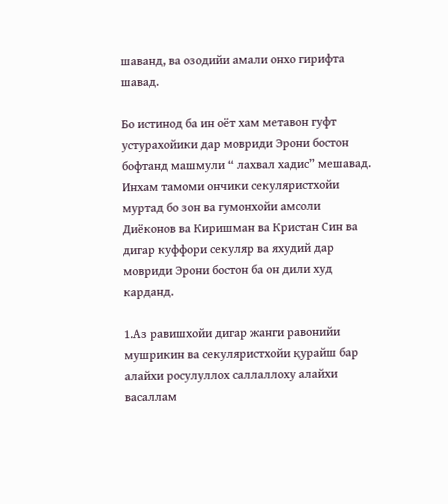шаванд, ва озодийи амали онхо гирифта шавад.

Бо истинод ба ин оёт хам метавон гуфт устурахойики дар мовриди Эрони бостон бофтанд машмули “ лахвал хадис” мешавад. Инхам тамоми ончики секуляристхойи муртад бо зон ва гумонхойи амсоли Диёконов ва Киришман ва Кристан Син ва дигар куффори секуляр ва яхудий дар мовриди Эрони бостон ба он дили худ карданд.

1.Аз равишхойи дигар жанги равонийи мушрикин ва секуляристхойи қурайш бар алайхи росулуллох саллаллоху алайхи васаллам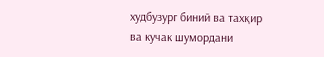худбузург биний ва тахқир ва кучак шумордани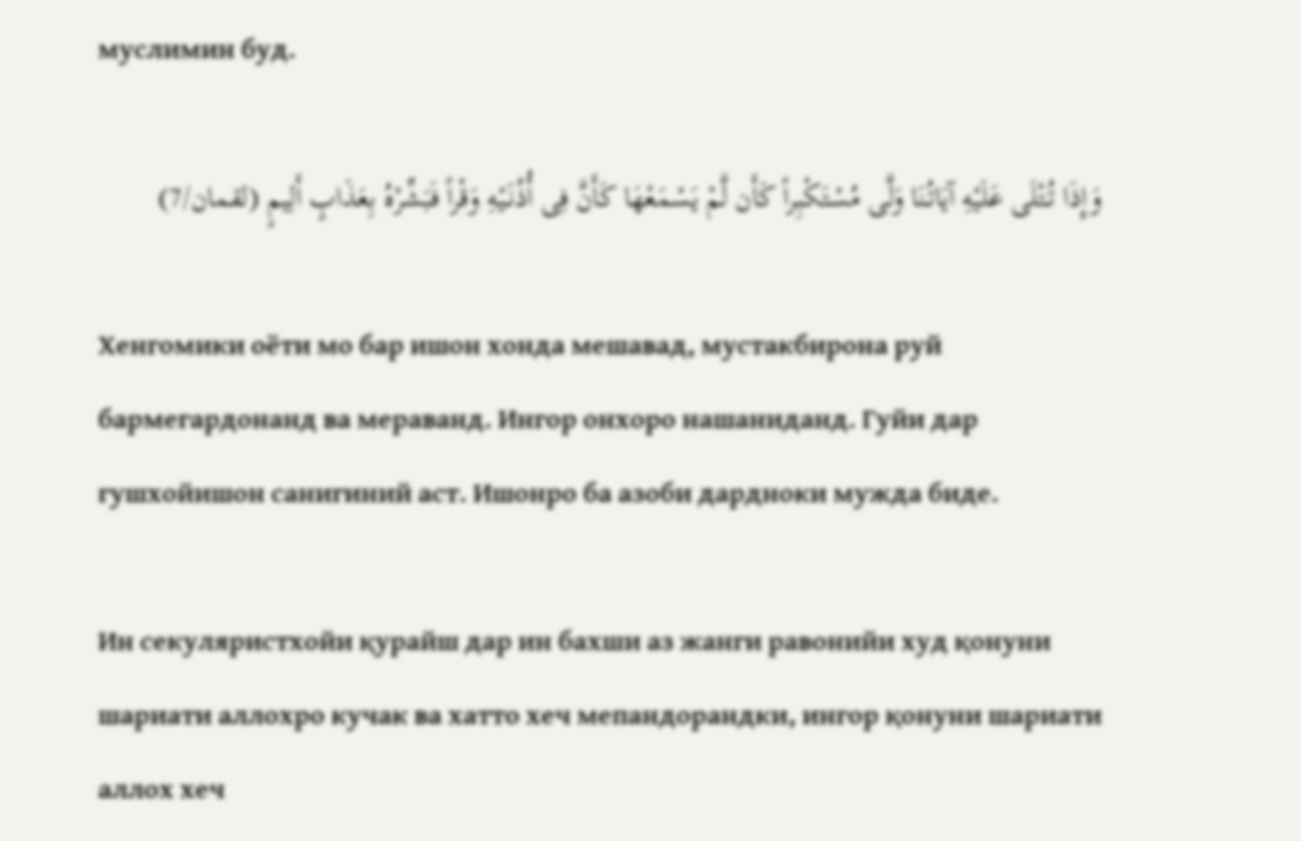муслимин буд.

وَإِذَا تُتْلَى عَلَیْهِ آیَاتُنَا وَلَّى مُسْتَکْبِراً کَأَن لَّمْ یَسْمَعْهَا کَأَنَّ فِی أُذُنَیْهِ وَقْراً فَبَشِّرْهُ بِعَذَابٍ أَلِیمٍ (لقمان/7)

Хенгомики оёти мо бар ишон хонда мешавад, мустакбирона руй бармегардонанд ва мераванд. Ингор онхоро нашаниданд. Гуйи дар гушхойишон санигиний аст. Ишонро ба азоби дардноки мужда биде.

Ин секуляристхойи қурайш дар ин бахши аз жанги равонийи худ қонуни шариати аллохро кучак ва хатто хеч мепандорандки, ингор қонуни шариати аллох хеч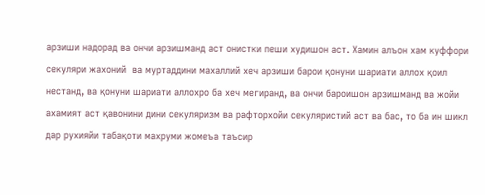арзиши надорад ва ончи арзишманд аст онистки пеши худишон аст. Хамин алъон хам куффори секуляри жахоний  ва муртаддини махаллий хеч арзиши барои қонуни шариати аллох қоил нестанд, ва қонуни шариати аллохро ба хеч мегиранд, ва ончи бароишон арзишманд ва жойи ахамият аст қавонини дини секуляризм ва рафторхойи секуляристий аст ва бас, то ба ин шикл дар рухияйи табақоти махруми жомеъа таъсир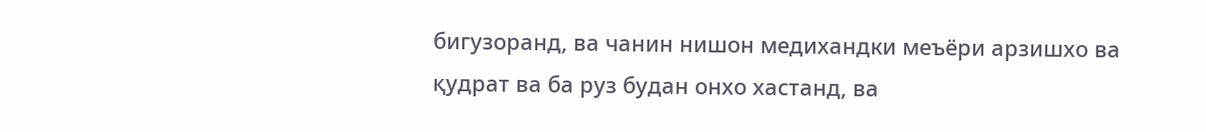бигузоранд, ва чанин нишон медихандки меъёри арзишхо ва қудрат ва ба руз будан онхо хастанд, ва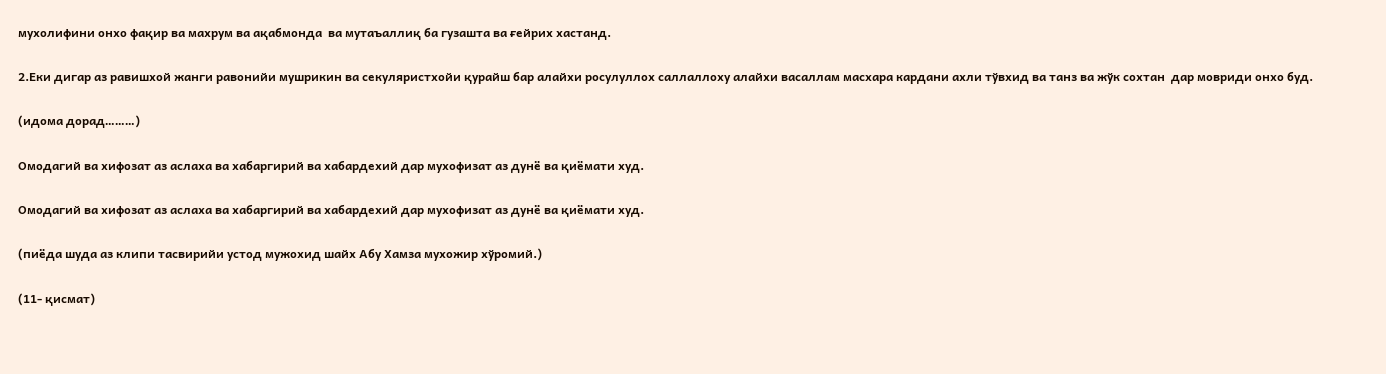мухолифини онхо фақир ва махрум ва ақабмонда  ва мутаъаллиқ ба гузашта ва ғейрих хастанд.

2.Еки дигар аз равишхой жанги равонийи мушрикин ва секуляристхойи қурайш бар алайхи росулуллох саллаллоху алайхи васаллам масхара кардани ахли тўвхид ва танз ва жўк сохтан  дар мовриди онхо буд.

(идома дорад………)

Омодагий ва хифозат аз аслаха ва хабаргирий ва хабардехий дар мухофизат аз дунё ва қиёмати худ.

Омодагий ва хифозат аз аслаха ва хабаргирий ва хабардехий дар мухофизат аз дунё ва қиёмати худ.

(пиёда шуда аз клипи тасвирийи устод мужохид шайх Абу Хамза мухожир хўромий.)

(11- қисмат)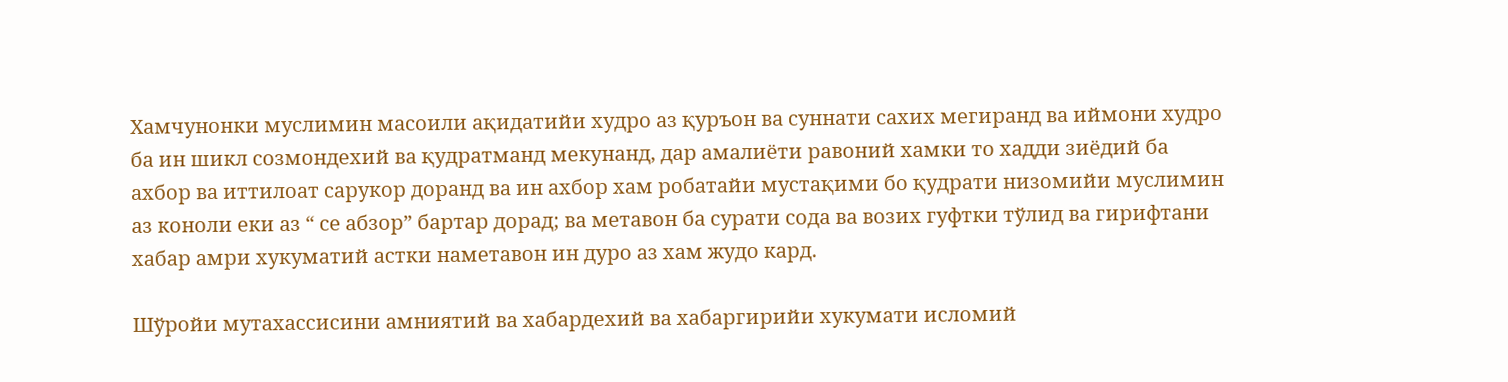Хамчунонки муслимин масоили ақидатийи худро аз қуръон ва суннати сахих мегиранд ва иймони худро ба ин шикл созмондехий ва қудратманд мекунанд, дар амалиёти равоний хамки то хадди зиёдий ба ахбор ва иттилоат сарукор доранд ва ин ахбор хам робатайи мустақими бо қудрати низомийи муслимин аз коноли еки аз “ се абзор” бартар дорад; ва метавон ба сурати сода ва возих гуфтки тўлид ва гирифтани хабар амри хукуматий астки наметавон ин дуро аз хам жудо кард.

Шўройи мутахассисини амниятий ва хабардехий ва хабаргирийи хукумати исломий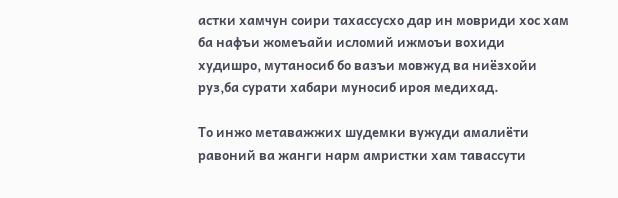астки хамчун соири тахассусхо дар ин мовриди хос хам ба нафъи жомеъайи исломий ижмоъи вохиди худишро, мутаносиб бо вазъи мовжуд ва ниёзхойи руз,ба сурати хабари муносиб ироя медихад.

То инжо метаважжих шудемки вужуди амалиёти равоний ва жанги нарм амристки хам тавассути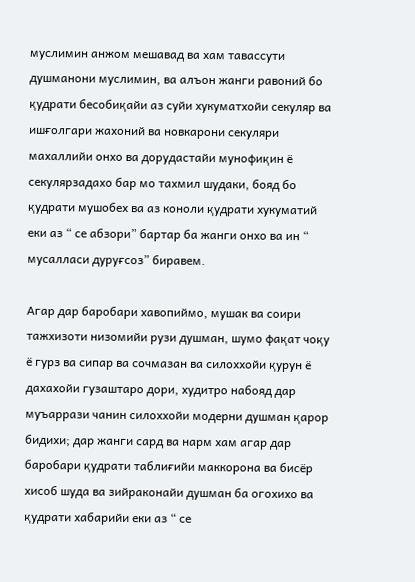муслимин анжом мешавад ва хам тавассути душманони муслимин, ва алъон жанги равоний бо қудрати бесобиқайи аз суйи хукуматхойи секуляр ва ишғолгари жахоний ва новкарони секуляри махаллийи онхо ва дорудастайи мунофиқин ё секулярзадахо бар мо тахмил шудаки, бояд бо қудрати мушобех ва аз коноли қудрати хукуматий еки аз “ се абзори” бартар ба жанги онхо ва ин “ мусалласи дуруғсоз” биравем.

Агар дар баробари хавопиймо, мушак ва соири тажхизоти низомийи рузи душман, шумо фақат чоқу ё гурз ва сипар ва сочмазан ва силоххойи қурун ё дахахойи гузаштаро дори, худитро набояд дар муъаррази чанин силоххойи модерни душман қарор бидихи; дар жанги сард ва нарм хам агар дар баробари қудрати таблиғийи маккорона ва бисёр хисоб шуда ва зийраконайи душман ба огохихо ва қудрати хабарийи еки аз “ се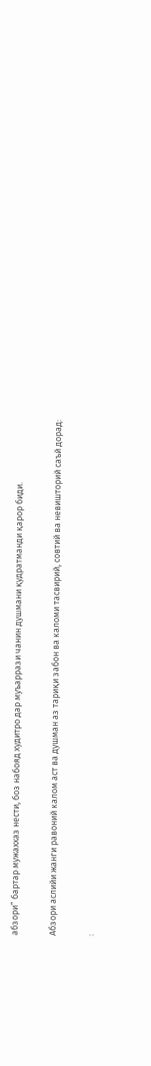абзори” бартар мужаххаз нести, боз набояд худитро дар муъаррази чанин душмани қудратманди қарор биди.

Абзори аслийи жанги равоний калом аст ва душман аз тариқи забон ва каломи тасвирий, совтий ва невишторий саъй дорад:

: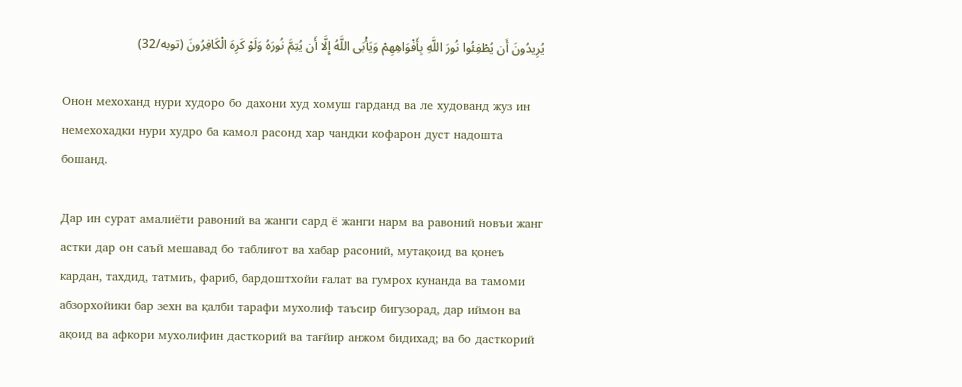يُرِيدُونَ أَن يُطْفِئُوا نُورَ اللَّهِ بِأَفْوَاهِهِمْ وَيَأْبَى اللَّهُ إِلَّا أَن يُتِمَّ نُورَهُ وَلَوْ كَرِهَ الْكَافِرُونَ (توبه/32)

Онон мехоханд нури худоро бо дахони худ хомуш гарданд ва ле худованд жуз ин немехохадки нури худро ба камол расонд хар чандки кофарон дуст надошта бошанд.

Дар ин сурат амалиёти равоний ва жанги сард ё жанги нарм ва равоний новъи жанг астки дар он саъй мешавад бо таблиғот ва хабар расоний, мутақоид ва қонеъ кардан, тахдид, татмиъ, фариб, бардоштхойи ғалат ва гумрох кунанда ва тамоми абзорхойики бар зехн ва қалби тарафи мухолиф таъсир бигузорад, дар иймон ва ақоид ва афкори мухолифин дасткорий ва тағйир анжом бидихад; ва бо дасткорий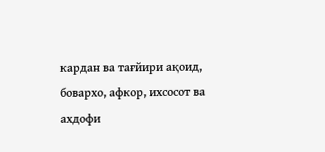кардан ва тағйири ақоид, бовархо, афкор, ихсосот ва ахдофи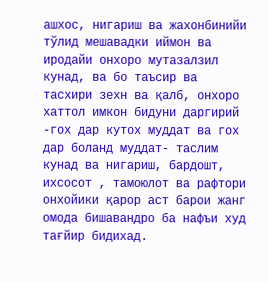ашхос, нигариш ва жахонбинийи тўлид мешавадки иймон ва иродайи онхоро мутазалзил кунад, ва бо таъсир ва тасхири зехн ва қалб, онхоро хаттол имкон бидуни даргирий -гох дар кутох муддат ва гох дар боланд муддат- таслим кунад ва нигариш, бардошт, ихсосот , тамоюлот ва рафтори онхойики қарор аст барои жанг омода бишавандро ба нафъи худ тағйир бидихад.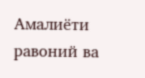Амалиёти равоний ва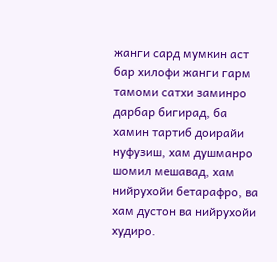жанги сард мумкин аст бар хилофи жанги гарм тамоми сатхи заминро дарбар бигирад, ба хамин тартиб доирайи нуфузиш, хам душманро шомил мешавад, хам нийрухойи бетарафро, ва хам дустон ва нийрухойи худиро.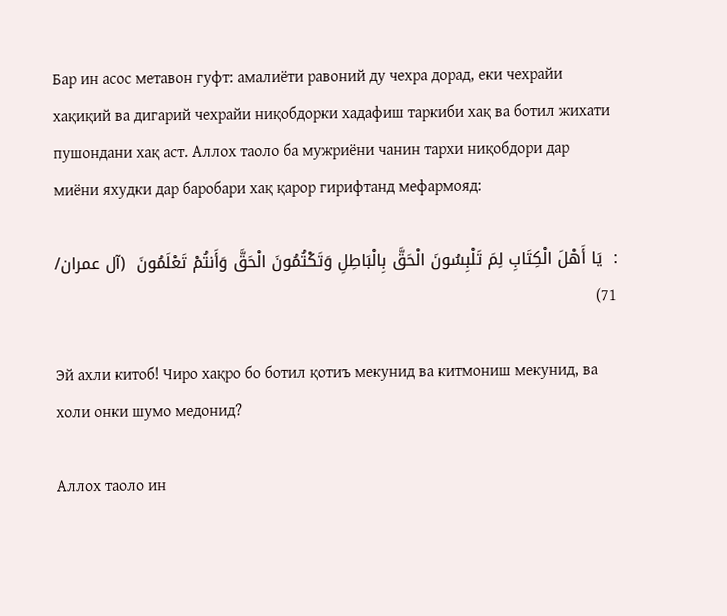Бар ин асос метавон гуфт: амалиёти равоний ду чехра дорад, еки чехрайи хақиқий ва дигарий чехрайи ниқобдорки хадафиш таркиби хақ ва ботил жихати пушондани хақ аст. Аллох таоло ба мужриёни чанин тархи ниқобдори дар миёни яхудки дар баробари хақ қарор гирифтанд мефармояд:

:  یَا أَهْلَ الْکِتَابِ لِمَ تَلْبِسُونَ الْحَقَّ بِالْبَاطِلِ وَتَکْتُمُونَ الْحَقَّ وَأَنتُمْ تَعْلَمُونَ  (آل عمران/ 71)

Эй ахли китоб! Чиро хақро бо ботил қотиъ мекунид ва китмониш мекунид, ва холи онки шумо медонид?

Аллох таоло ин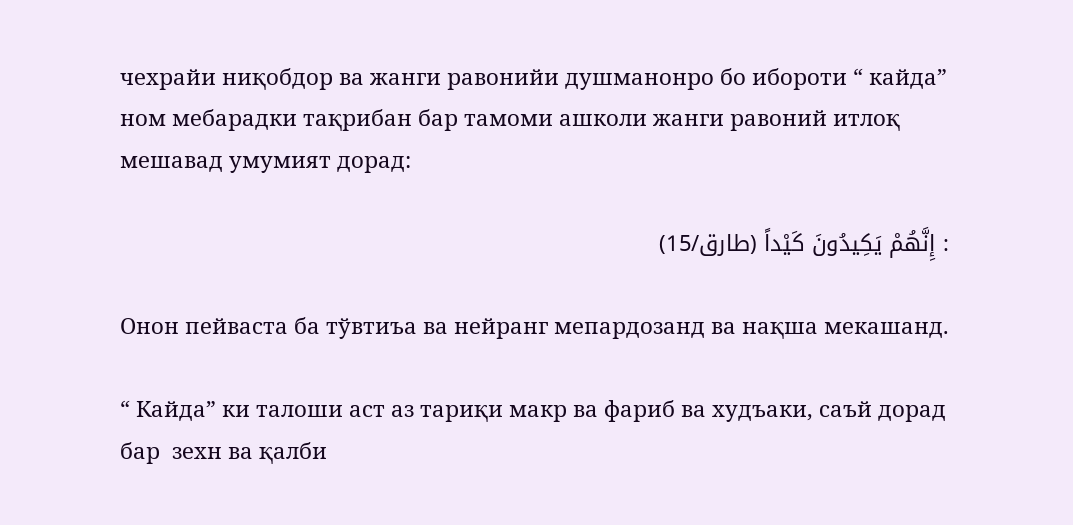чехрайи ниқобдор ва жанги равонийи душманонро бо ибороти “ кайда” ном мебарадки тақрибан бар тамоми ашколи жанги равоний итлоқ мешавад умумият дорад:

: إِنَّهُمْ یَکِیدُونَ کَیْداً (طارق/15)

Онон пейваста ба тўвтиъа ва нейранг мепардозанд ва нақша мекашанд.

“ Кайда” ки талоши аст аз тариқи макр ва фариб ва худъаки, саъй дорад бар  зехн ва қалби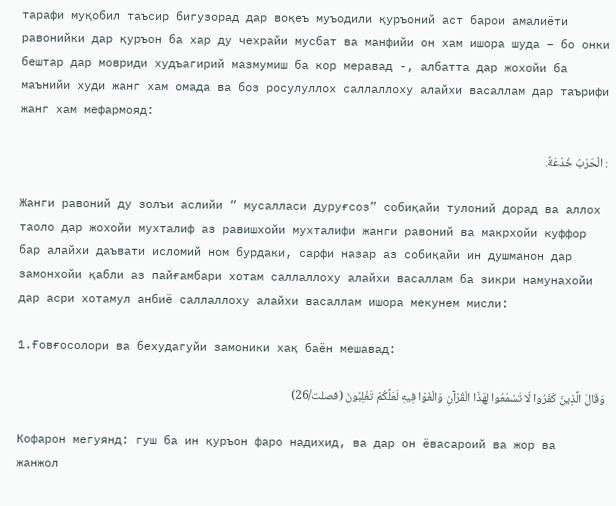тарафи муқобил таъсир бигузорад дар воқеъ муъодили қуръоний аст барои амалиёти равонийки дар қуръон ба хар ду чехрайи мусбат ва манфийи он хам ишора шуда – бо онки бештар дар мовриди худъагирий мазмумиш ба кор меравад -, албатта дар жохойи ба маънийи худи жанг хам омада ва боз росулуллох саллаллоху алайхи васаллам дар таърифи жанг хам мефармояд:

: الْحَرْبُ خُدْعَةٌ.

Жанги равоний ду золъи аслийи “ мусалласи дуруғсоз” собиқайи тулоний дорад ва аллох таоло дар жохойи мухталиф аз равишхойи мухталифи жанги равоний ва макрхойи куффор бар алайхи даъвати исломий ном бурдаки, сарфи назар аз собиқайи ин душманон дар замонхойи қабли аз пайғамбари хотам саллаллоху алайхи васаллам ба зикри намунахойи дар асри хотамул анбиё саллаллоху алайхи васаллам ишора мекунем мисли:

1.Ғовғосолори ва бехудагуйи замоники хақ баён мешавад:

وَقَالَ الَّذِینَ کَفَرُوا لَا تَسْمَعُوا لِهَذَا الْقُرْآنِ وَالْغَوْا فِیهِ لَعَلَّکُمْ تَغْلِبُونَ (فصلت/26)

Кофарон мегуянд: гуш ба ин қуръон фаро надихид, ва дар он ёвасароий ва жор ва  жанжол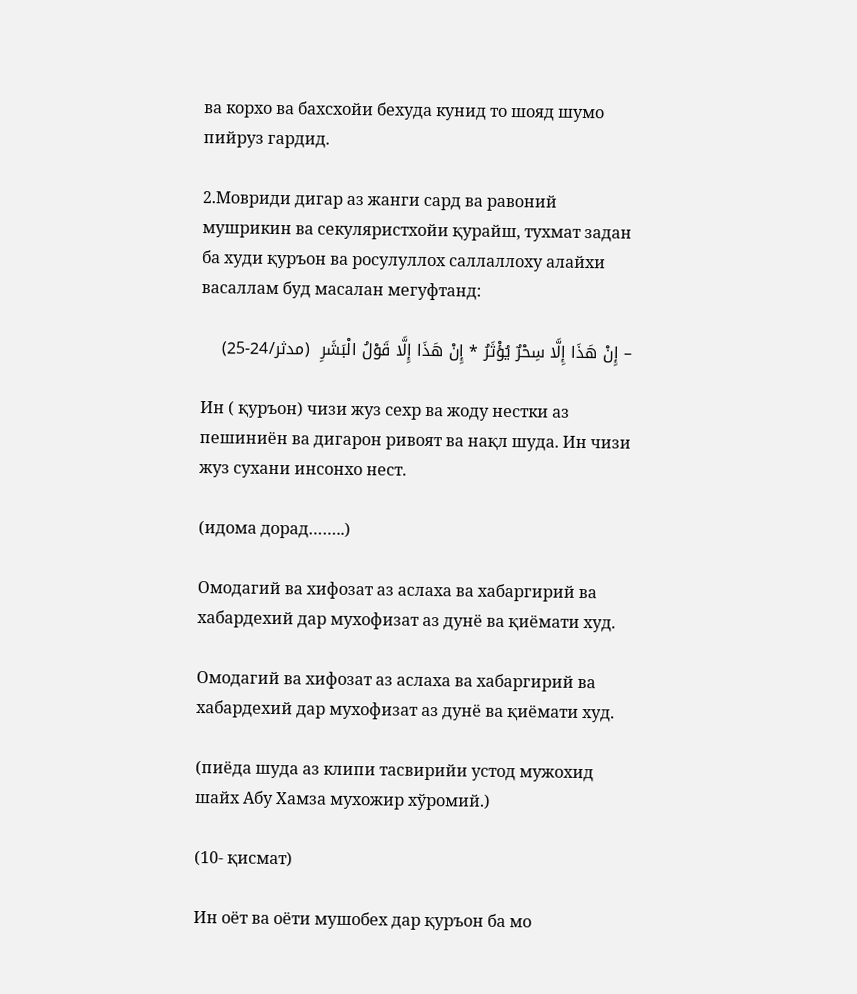ва корхо ва бахсхойи бехуда кунид то шояд шумо пийруз гардид.

2.Мовриди дигар аз жанги сард ва равоний мушрикин ва секуляристхойи қурайш, тухмат задан ба худи қуръон ва росулуллох саллаллоху алайхи васаллам буд масалан мегуфтанд:

– إِنْ هَذَا إِلَّا سِحْرٌ یُؤْثَرُ * إِنْ هَذَا إِلَّا قَوْلُ الْبَشَرِ  (مدثر/24-25)

Ин ( қуръон) чизи жуз сехр ва жоду нестки аз пешиниён ва дигарон ривоят ва нақл шуда. Ин чизи жуз сухани инсонхо нест.

(идома дорад……..)

Омодагий ва хифозат аз аслаха ва хабаргирий ва хабардехий дар мухофизат аз дунё ва қиёмати худ.

Омодагий ва хифозат аз аслаха ва хабаргирий ва хабардехий дар мухофизат аз дунё ва қиёмати худ.

(пиёда шуда аз клипи тасвирийи устод мужохид шайх Абу Хамза мухожир хўромий.)

(10- қисмат)

Ин оёт ва оёти мушобех дар қуръон ба мо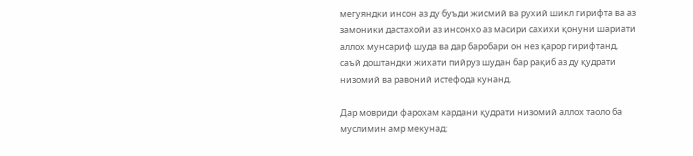мегуяндки инсон аз ду буъди жисмий ва рухий шикл гирифта ва аз замоники дастахойи аз инсонхо аз масири сахихи қонуни шариати аллох мунсариф шуда ва дар баробари он нез қарор гирифтанд, саъй доштандки жихати пийруз шудан бар рақиб аз ду қудрати низомий ва равоний истефода кунанд.

Дар мовриди фарохам кардани қудрати низомий аллох таоло ба муслимин амр мекунад: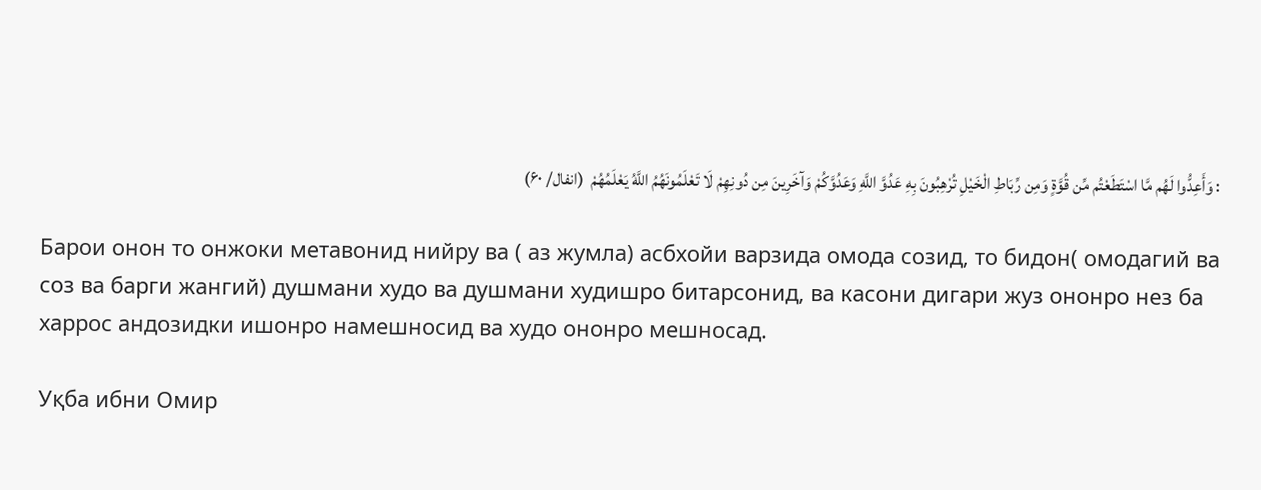: وَأَعِدُّوا لَهُم مَّا اسْتَطَعْتُم مِّن قُوَّةٍ وَمِن رِّبَاطِ الْخَيْلِ تُرْهِبُونَ بِهِ عَدُوَّ اللَّهِ وَعَدُوَّكُمْ وَآخَرِينَ مِن دُونِهِمْ لَا تَعْلَمُونَهُمُ اللَّهُ يَعْلَمُهُمْ  (انفال/ ۶۰)

Барои онон то онжоки метавонид нийру ва ( аз жумла) асбхойи варзида омода созид, то бидон( омодагий ва соз ва барги жангий) душмани худо ва душмани худишро битарсонид, ва касони дигари жуз ононро нез ба харрос андозидки ишонро намешносид ва худо ононро мешносад.

Уқба ибни Омир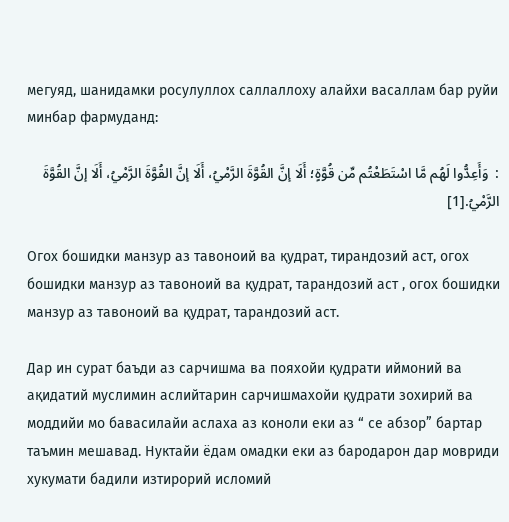мегуяд, шанидамки росулуллох саллаллоху алайхи васаллам бар руйи минбар фармуданд:

:  وَأَعِدُّوا لَهُم مَّا اسْتَطَعْتُم مِّن قُوَّةٍ؛ أَلَا إنَّ القُوَّةَ الرَّمْيُ، أَلَا إنَّ القُوَّةَ الرَّمْيُ، أَلَا إنَّ القُوَّةَ الرَّمْيُ.[1]

Огох бошидки манзур аз тавоноий ва қудрат, тирандозий аст, огох бошидки манзур аз тавоноий ва қудрат, тарандозий аст , огох бошидки манзур аз тавоноий ва қудрат, тарандозий аст.

Дар ин сурат баъди аз сарчишма ва пояхойи қудрати иймоний ва ақидатий муслимин аслийтарин сарчишмахойи қудрати зохирий ва моддийи мо бавасилайи аслаха аз коноли еки аз “ се абзор” бартар таъмин мешавад. Нуктайи ёдам омадки еки аз бародарон дар мовриди хукумати бадили изтирорий исломий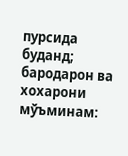пурсида буданд; бародарон ва хохарони мўъминам: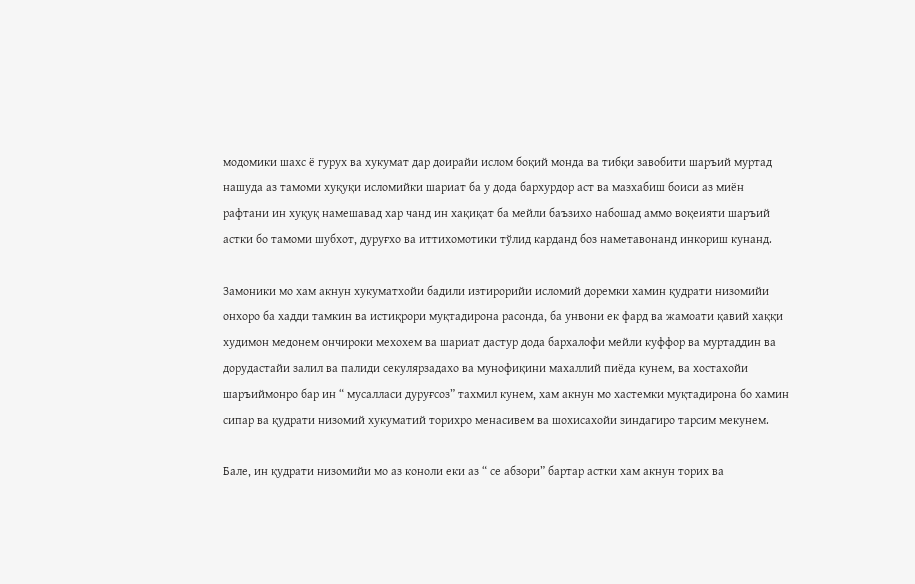модомики шахс ё гурух ва хукумат дар доирайи ислом боқий монда ва тибқи завобити шаръий муртад нашуда аз тамоми хуқуқи исломийки шариат ба у дода бархурдор аст ва мазхабиш боиси аз миён рафтани ин хуқуқ намешавад хар чанд ин хақиқат ба мейли баъзихо набошад аммо воқеияти шаръий астки бо тамоми шубхот, дуруғхо ва иттихомотики тўлид карданд боз наметавонанд инкориш кунанд.

Замоники мо хам акнун хукуматхойи бадили изтирорийи исломий доремки хамин қудрати низомийи онхоро ба хадди тамкин ва истиқрори муқтадирона расонда, ба унвони ек фард ва жамоати қавий хаққи худимон медонем ончироки мехохем ва шариат дастур дода бархалофи мейли куффор ва муртаддин ва дорудастайи залил ва палиди секулярзадахо ва мунофиқини махаллий пиёда кунем, ва хостахойи шаръиймонро бар ин “ мусалласи дуруғсоз” тахмил кунем, хам акнун мо хастемки муқтадирона бо хамин сипар ва қудрати низомий хукуматий торихро менасивем ва шохисахойи зиндагиро тарсим мекунем.

Бале, ин қудрати низомийи мо аз коноли еки аз “ се абзори” бартар астки хам акнун торих ва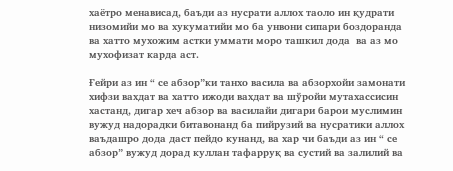хаётро менависад, баъди аз нусрати аллох таоло ин қудрати низомийи мо ва хукуматийи мо ба унвони сипари боздоранда ва хатто мухожим астки уммати моро ташкил дода  ва аз мо мухофизат карда аст.

Ғейри аз ин “ се абзор”ки танхо васила ва абзорхойи замонати хифзи вахдат ва хатто ижоди вахдат ва шўройи мутахассисин хастанд, дигар хеч абзор ва василайи дигари барои муслимин вужуд надорадки битавонанд ба пийрузий ва нусратики аллох ваъдашро дода даст пейдо кунанд, ва хар чи баъди аз ин “ се абзор” вужуд дорад куллан тафарруқ ва сустий ва залилий ва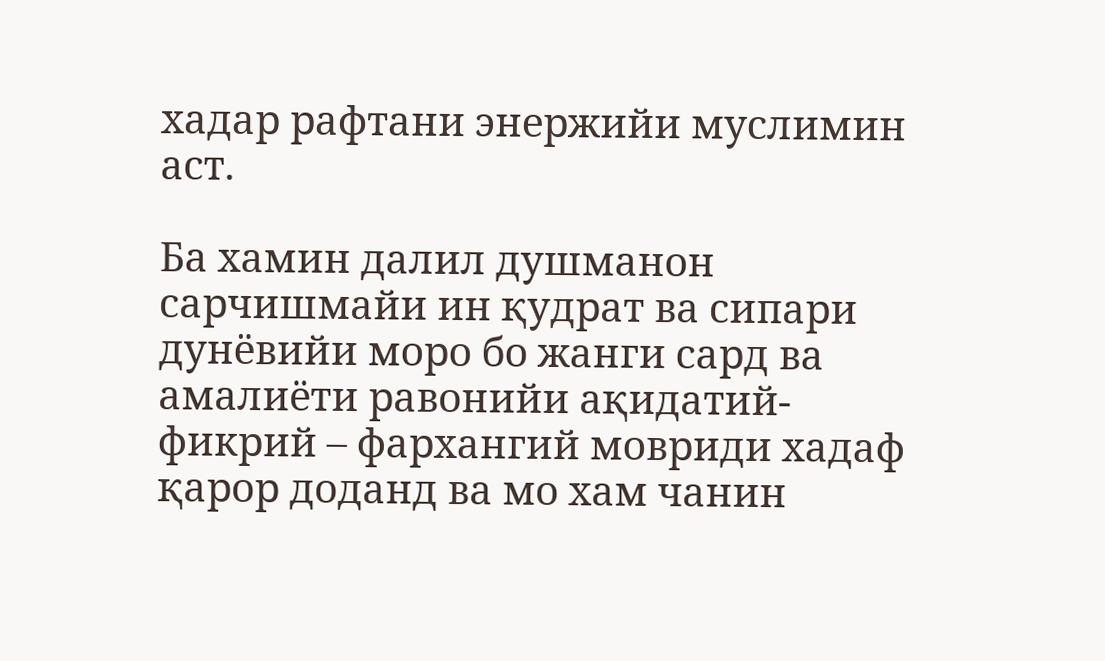хадар рафтани энержийи муслимин аст.

Ба хамин далил душманон сарчишмайи ин қудрат ва сипари дунёвийи моро бо жанги сард ва амалиёти равонийи ақидатий- фикрий – фархангий мовриди хадаф қарор доданд ва мо хам чанин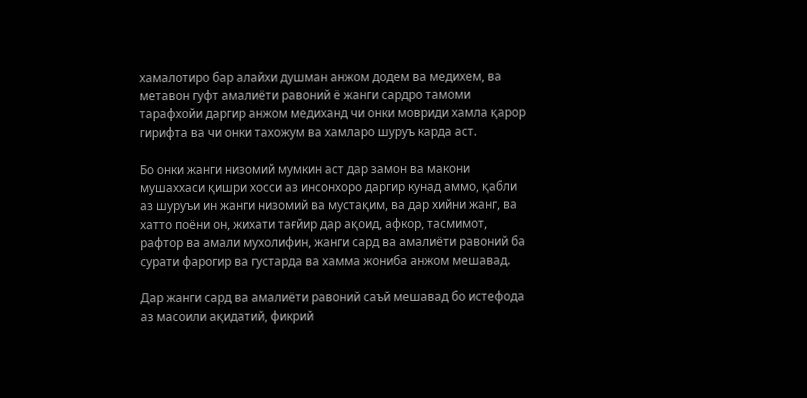хамалотиро бар алайхи душман анжом додем ва медихем, ва метавон гуфт амалиёти равоний ё жанги сардро тамоми тарафхойи даргир анжом медиханд чи онки мовриди хамла қарор гирифта ва чи онки тахожум ва хамларо шуруъ карда аст.

Бо онки жанги низомий мумкин аст дар замон ва макони мушаххаси қишри хосси аз инсонхоро даргир кунад аммо, қабли аз шуруъи ин жанги низомий ва мустақим, ва дар хийни жанг, ва хатто поёни он, жихати тағйир дар ақоид, афкор, тасмимот, рафтор ва амали мухолифин, жанги сард ва амалиёти равоний ба сурати фарогир ва густарда ва хамма жониба анжом мешавад.

Дар жанги сард ва амалиёти равоний саъй мешавад бо истефода аз масоили ақидатий, фикрий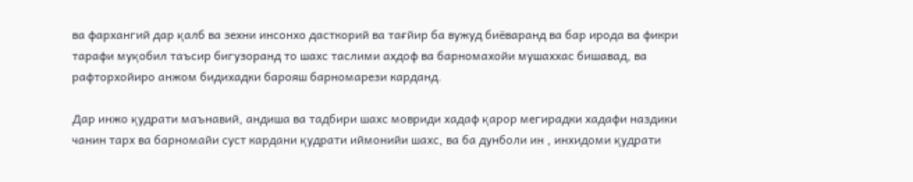ва фархангий дар қалб ва зехни инсонхо дасткорий ва тағйир ба вужуд биёваранд ва бар ирода ва фикри тарафи муқобил таъсир бигузоранд то шахс таслими ахдоф ва барномахойи мушаххас бишавад, ва рафторхойиро анжом бидихадки барояш барномарези карданд.

Дар инжо қудрати маънавий, андиша ва тадбири шахс мовриди хадаф қарор мегирадки хадафи наздики чанин тарх ва барномайи суст кардани қудрати иймонийи шахс, ва ба дунболи ин , инхидоми қудрати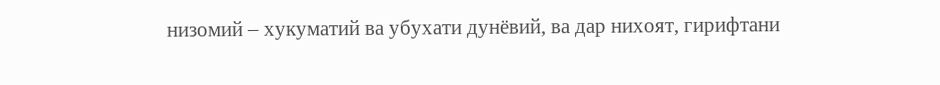низомий – хукуматий ва убухати дунёвий, ва дар нихоят, гирифтани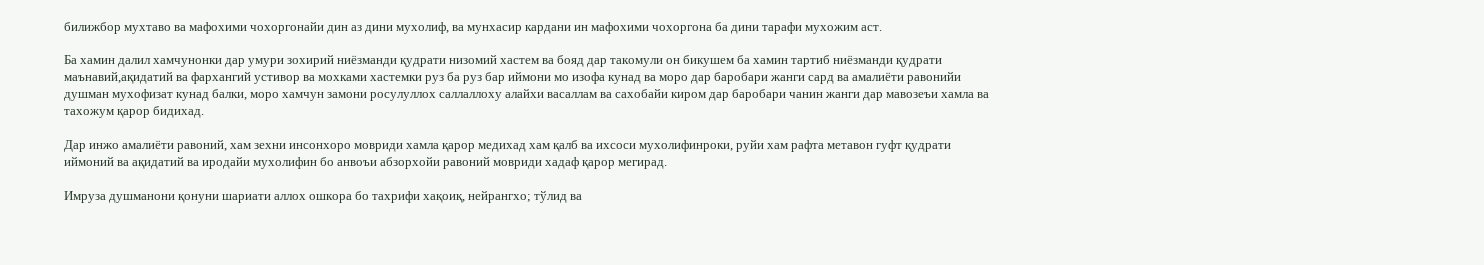билижбор мухтаво ва мафохими чохоргонайи дин аз дини мухолиф, ва мунхасир кардани ин мафохими чохоргона ба дини тарафи мухожим аст.

Ба хамин далил хамчунонки дар умури зохирий ниёзманди қудрати низомий хастем ва бояд дар такомули он бикушем ба хамин тартиб ниёзманди қудрати маънавий,ақидатий ва фархангий устивор ва мохками хастемки руз ба руз бар иймони мо изофа кунад ва моро дар баробари жанги сард ва амалиёти равонийи душман мухофизат кунад балки, моро хамчун замони росулуллох саллаллоху алайхи васаллам ва сахобайи киром дар баробари чанин жанги дар мавозеъи хамла ва тахожум қарор бидихад.

Дар инжо амалиёти равоний, хам зехни инсонхоро мовриди хамла қарор медихад хам қалб ва ихсоси мухолифинроки, руйи хам рафта метавон гуфт қудрати иймоний ва ақидатий ва иродайи мухолифин бо анвоъи абзорхойи равоний мовриди хадаф қарор мегирад.

Имруза душманони қонуни шариати аллох ошкора бо тахрифи хақоиқ, нейрангхо; тўлид ва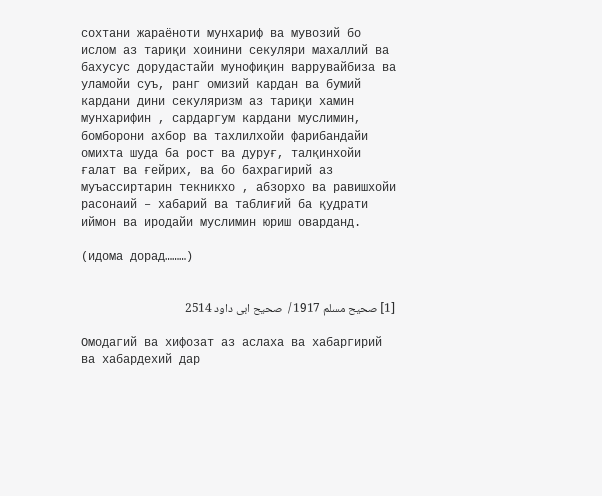сохтани жараёноти мунхариф ва мувозий бо ислом аз тариқи хоинини секуляри махаллий ва бахусус дорудастайи мунофиқин варрувайбиза ва уламойи суъ, ранг омизий кардан ва бумий кардани дини секуляризм аз тариқи хамин мунхарифин , сардаргум кардани муслимин, бомборони ахбор ва тахлилхойи фарибандайи омихта шуда ба рост ва дуруғ, талқинхойи ғалат ва ғейрих, ва бо бахрагирий аз муъассиртарин текникхо , абзорхо ва равишхойи расонаий – хабарий ва таблиғий ба қудрати иймон ва иродайи муслимин юриш оварданд.

(идома дорад………)


[1] صحیح مسلم 1917 /  صحیح ابی داود 2514

Омодагий ва хифозат аз аслаха ва хабаргирий ва хабардехий дар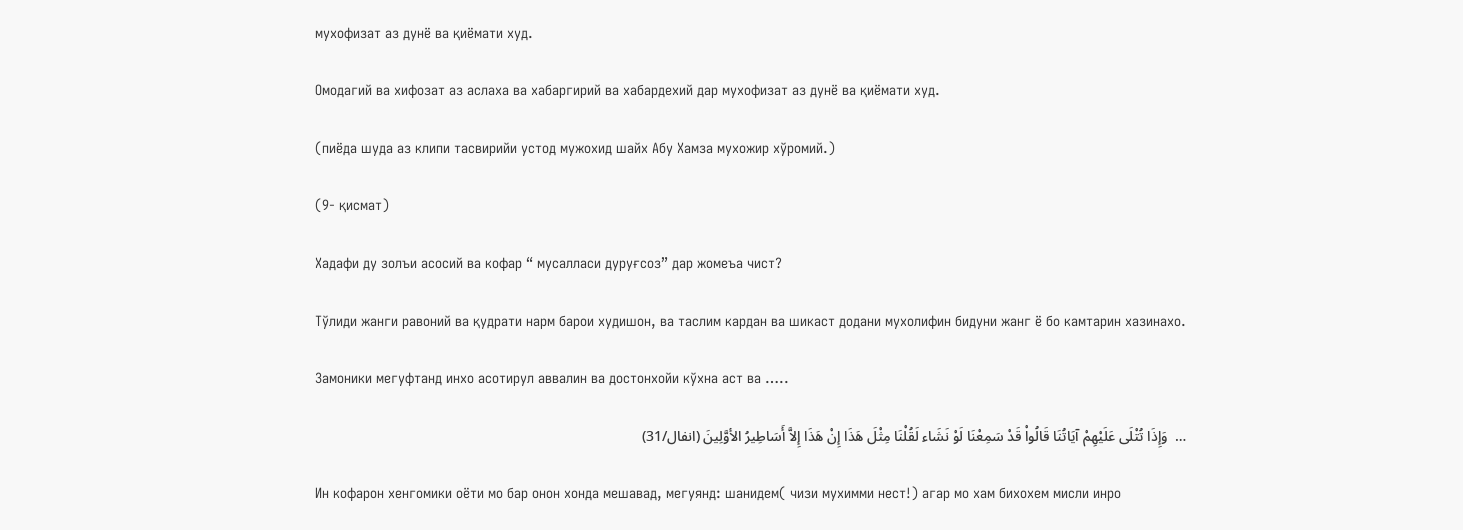мухофизат аз дунё ва қиёмати худ.

Омодагий ва хифозат аз аслаха ва хабаргирий ва хабардехий дар мухофизат аз дунё ва қиёмати худ.

(пиёда шуда аз клипи тасвирийи устод мужохид шайх Абу Хамза мухожир хўромий.)

(9- қисмат)

Хадафи ду золъи асосий ва кофар “ мусалласи дуруғсоз” дар жомеъа чист?

Тўлиди жанги равоний ва қудрати нарм барои худишон, ва таслим кардан ва шикаст додани мухолифин бидуни жанг ё бо камтарин хазинахо.

Замоники мегуфтанд инхо асотирул аввалин ва достонхойи кўхна аст ва …..

…  وَإِذَا تُتْلَى عَلَيْهِمْ آيَاتُنَا قَالُواْ قَدْ سَمِعْنَا لَوْ نَشَاء لَقُلْنَا مِثْلَ هَذَا إِنْ هَذَا إِلاَّ أَسَاطِيرُ الأوَّلِينَ (انفال/31)

Ин кофарон хенгомики оёти мо бар онон хонда мешавад, мегуянд: шанидем( чизи мухимми нест!) агар мо хам бихохем мисли инро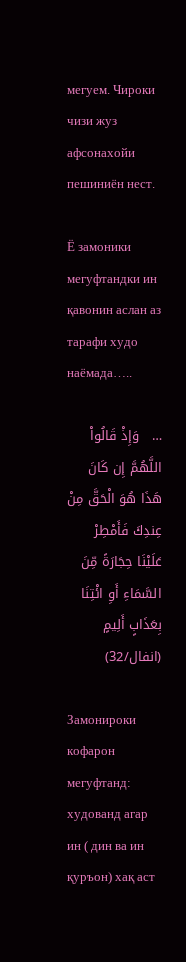мегуем. Чироки чизи жуз афсонахойи пешиниён нест.

Ё замоники мегуфтандки ин қавонин аслан аз тарафи худо наёмада…..

…   وَإِذْ قَالُواْ اللَّهُمَّ إِن كَانَ هَذَا هُوَ الْحَقَّ مِنْ عِندِكَ فَأَمْطِرْ عَلَيْنَا حِجَارَةً مِّنَ السَّمَاءِ أَوِ ائْتِنَا بِعَذَابٍ أَلِيمٍ (انفال/32)

Замонироки кофарон мегуфтанд: худованд агар ин ( дин ва ин қуръон) хақ аст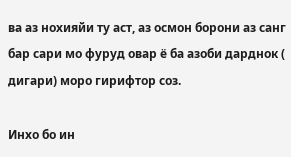ва аз нохияйи ту аст, аз осмон борони аз санг бар сари мо фуруд овар ё ба азоби дарднок ( дигари) моро гирифтор соз.

Инхо бо ин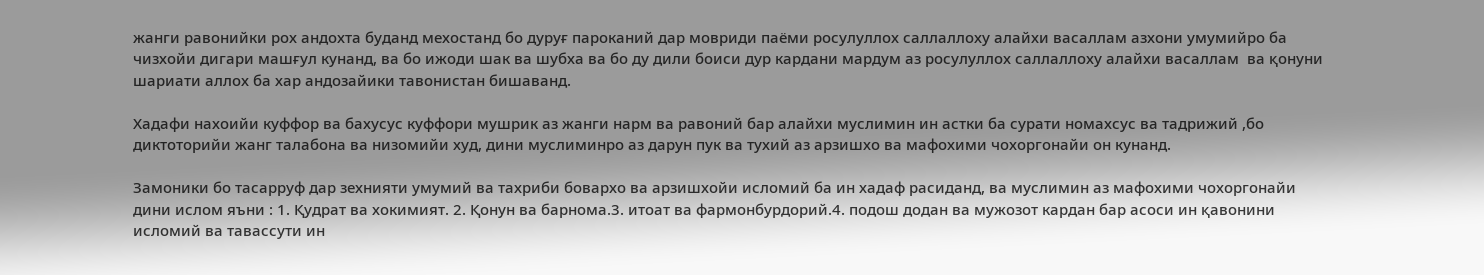жанги равонийки рох андохта буданд мехостанд бо дуруғ пароканий дар мовриди паёми росулуллох саллаллоху алайхи васаллам азхони умумийро ба чизхойи дигари машғул кунанд, ва бо ижоди шак ва шубха ва бо ду дили боиси дур кардани мардум аз росулуллох саллаллоху алайхи васаллам  ва қонуни шариати аллох ба хар андозайики тавонистан бишаванд.

Хадафи нахоийи куффор ва бахусус куффори мушрик аз жанги нарм ва равоний бар алайхи муслимин ин астки ба сурати номахсус ва тадрижий ,бо диктоторийи жанг талабона ва низомийи худ, дини муслиминро аз дарун пук ва тухий аз арзишхо ва мафохими чохоргонайи он кунанд.

Замоники бо тасарруф дар зехнияти умумий ва тахриби бовархо ва арзишхойи исломий ба ин хадаф расиданд, ва муслимин аз мафохими чохоргонайи дини ислом яъни : 1. Қудрат ва хокимият. 2. Қонун ва барнома.3. итоат ва фармонбурдорий.4. подош додан ва мужозот кардан бар асоси ин қавонини исломий ва тавассути ин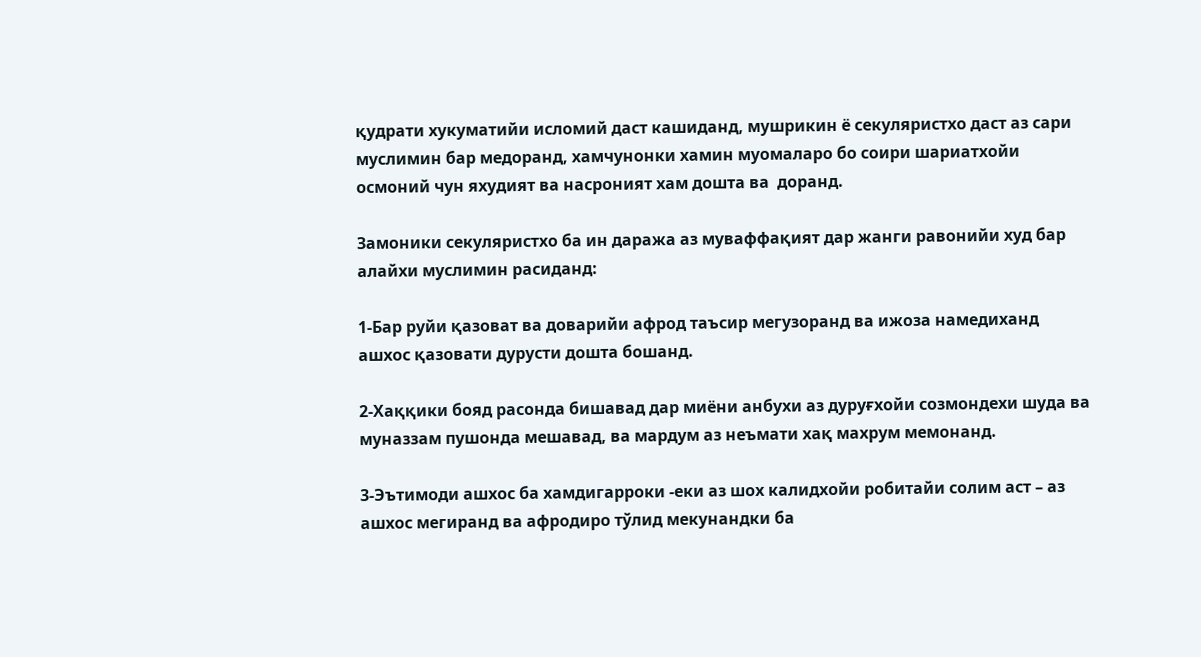қудрати хукуматийи исломий даст кашиданд, мушрикин ё секуляристхо даст аз сари муслимин бар медоранд, хамчунонки хамин муомаларо бо соири шариатхойи осмоний чун яхудият ва насроният хам дошта ва  доранд.

Замоники секуляристхо ба ин даража аз муваффақият дар жанги равонийи худ бар алайхи муслимин расиданд:

1-Бар руйи қазоват ва доварийи афрод таъсир мегузоранд ва ижоза намедиханд ашхос қазовати дурусти дошта бошанд.

2-Хаққики бояд расонда бишавад дар миёни анбухи аз дуруғхойи созмондехи шуда ва муназзам пушонда мешавад, ва мардум аз неъмати хақ махрум мемонанд.

3-Эътимоди ашхос ба хамдигарроки -еки аз шох калидхойи робитайи солим аст – аз ашхос мегиранд ва афродиро тўлид мекунандки ба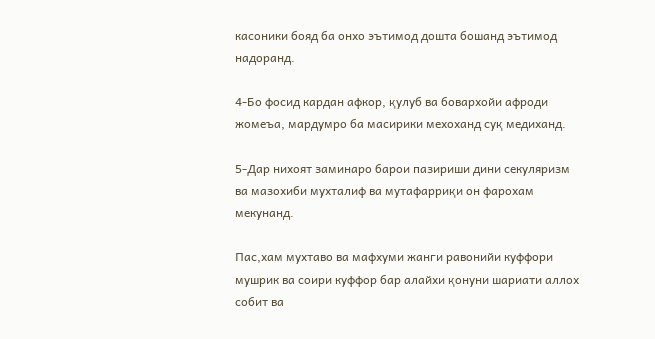касоники бояд ба онхо эътимод дошта бошанд эътимод надоранд.

4-Бо фосид кардан афкор, қулуб ва бовархойи афроди жомеъа, мардумро ба масирики мехоханд суқ медиханд.

5-Дар нихоят заминаро барои пазириши дини секуляризм ва мазохиби мухталиф ва мутафарриқи он фарохам мекунанд.

Пас,хам мухтаво ва мафхуми жанги равонийи куффори мушрик ва соири куффор бар алайхи қонуни шариати аллох собит ва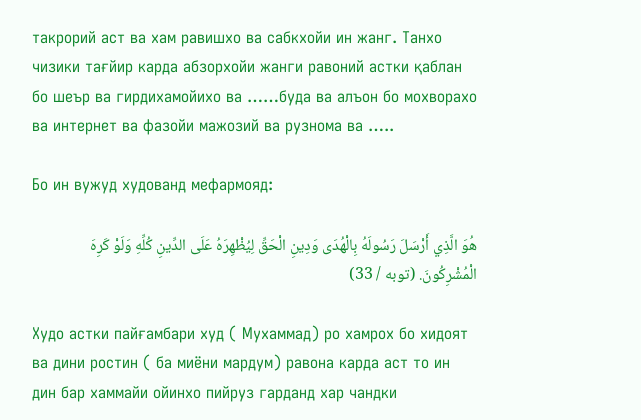такрорий аст ва хам равишхо ва сабкхойи ин жанг. Танхо чизики тағйир карда абзорхойи жанги равоний астки қаблан бо шеър ва гирдихамойихо ва ……буда ва алъон бо мохворахо ва интернет ва фазойи мажозий ва рузнома ва …..

Бо ин вужуд худованд мефармояд:

هُوَ الَّذِي أَرْسَلَ رَسُولَهُ بِالْهُدَى وَدِينِ الْحَقِّ لِيُظْهِرَهُ عَلَى الدِّينِ كُلِّهِ وَلَوْ كَرِهَ الْمُشْرِكُونَ. (توبه / 33)

Худо астки пайғамбари худ ( Мухаммад) ро хамрох бо хидоят ва дини ростин ( ба миёни мардум) равона карда аст то ин дин бар хаммайи ойинхо пийруз гарданд хар чандки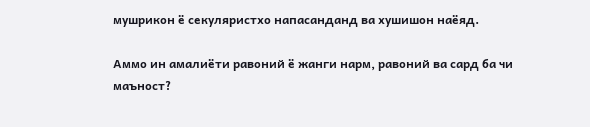мушрикон ё секуляристхо напасанданд ва хушишон наёяд.

Аммо ин амалиёти равоний ё жанги нарм, равоний ва сард ба чи маъност?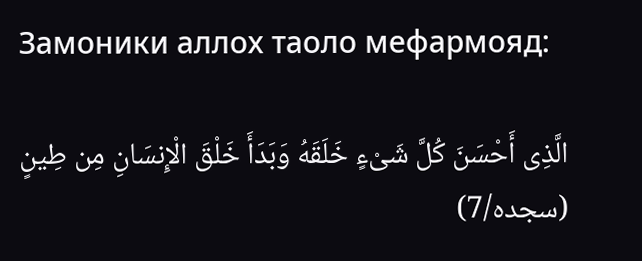Замоники аллох таоло мефармояд:

الَّذِی أَحْسَنَ کُلَّ شَیْءٍ خَلَقَهُ وَبَدَأَ خَلْقَ الْإِنسَانِ مِن طِینٍ (سجده/7)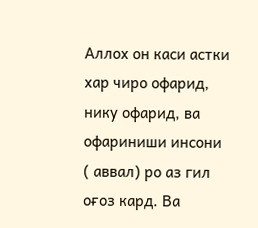Аллох он каси астки хар чиро офарид, нику офарид, ва офариниши инсони ( аввал) ро аз гил оғоз кард. Ва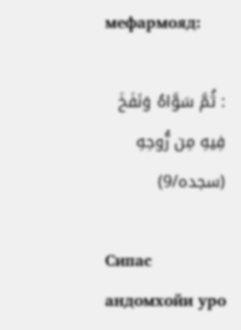мефармояд:

: ثُمَّ سَوَّاهُ وَنَفَخَ فِیهِ مِن رُّوحِهِ (سجده/9)

Сипас андомхойи уро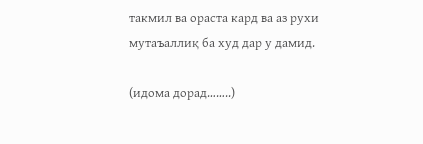такмил ва ораста кард ва аз рухи мутаъаллиқ ба худ дар у дамид.

(идома дорад……..)